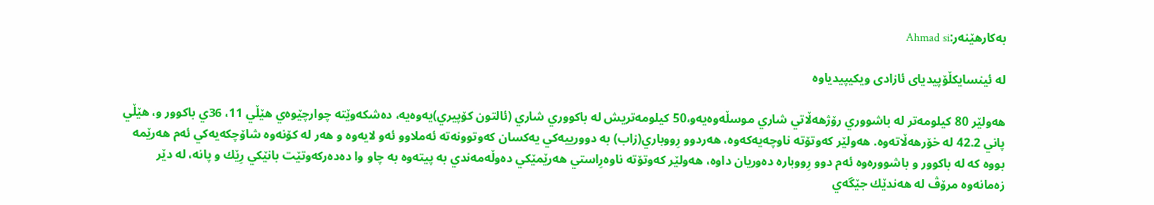بەکارھێنەر:Ahmad si

لە ئینسایکڵۆپیدیای ئازادی ویکیپیدیاوە

هه‌ولێر 80 كيلومه‌تر له‌ باشووري رۆژهه‌ڵاتي شاري موسڵه‌وه‌يه‌و،50 كيلومه‌تريش له‌ باكووري شاري (ئالتون كۆپيري)يه‌وه‌يه‌، ده‌شكه‌وێته‌ چوارچێوه‌ي هێڵي 11، 36ي باكوور و، هێڵي پاني 42.2 له‌ خۆرهه‌ڵاته‌وه‌. هه‌ولێر كه‌وتۆته‌ ناوچه‌يه‌كه‌وه‌، هه‌ردوو رِووباري(زاب) به‌ دوورييه‌كي يه‌كسان كه‌وتوونه‌ته‌ ئه‌ملاوو ئه‌و لايه‌وه‌ و هه‌ر له‌ كۆنه‌وه‌ شاۆچكه‌يه‌كي ئه‌م هه‌رێمه‌ بووه‌ كه‌ له‌ باكوور و باشووره‌وه‌ ئه‌م دوو رِووباره‌ ده‌وريان داوه‌، هه‌ولێر كه‌وتۆته‌ ناوه‌رِاستي هه‌رێمێكي ده‌وڵه‌مه‌ندي به‌ پيته‌وه‌ به‌ چاو وا ده‌ده‌ركه‌وتێت بانێكي رِێك و پانه، له‌ دێر زه‌مانه‌وه‌ مرۆڤ له‌ هه‌ندێك جێگه‌ي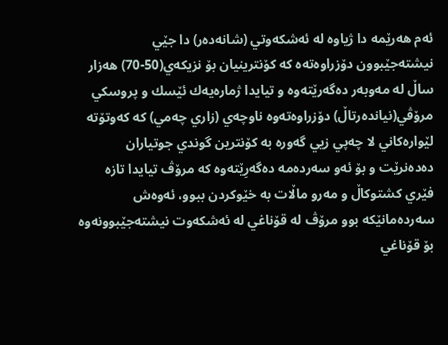ئه‌م هه‌رێمه‌ دا ژياوه‌ له‌ ئه‌شكه‌وتي (شانه‌ده‌ر) دا جێي نيشته‌جێبوون دۆزراوه‌ته‌ه‌ كه‌ كۆنترينيان بۆ نزيكه‌ي(50-70) هه‌زار ساڵ له‌ مه‌وبه‌ر ده‌گه‌رێته‌وه‌ و تيايدا ژماره‌يه‌ك ئێسك و پروسكي مرۆڤي(نيانده‌رتاڵ) دۆزراوه‌ته‌وه‌ ناوچه‌ي (زاري چه‌مي) كه‌ كه‌وتۆته‌ لێواره‌كاني لا چه‌پي زيي گه‌وره‌ به‌ كۆنترين گوندي جوتياران ده‌ده‌نرێت و بۆ ئه‌و سه‌رده‌مه‌ ده‌گه‌رِێته‌وه‌ كه‌ مرۆڤ تيايدا تازه‌ فێري كشتوكاڵ و مه‌رو ماڵات به‌ خێوكردن ببوو، ئه‌وه‌ش سه‌رده‌مانێكه‌ بوو مرۆڤ له‌ قۆناغي له‌ ئه‌شكه‌وت نيشته‌جێبوونه‌وه‌ بۆ قۆناغي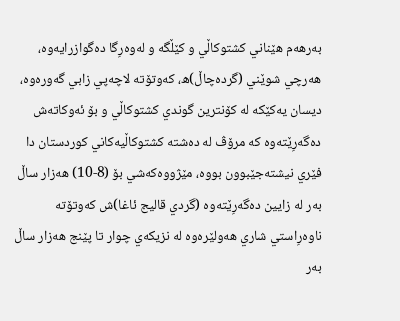به‌رهه‌م هێناني كشتوكاڵي و كێڵگه‌ و له‌وه‌رِگا ده‌گوازرايه‌وه‌، هه‌رچي شوێني (گرده‌چاڵ)ه‌، كه‌وتۆته‌ لاچه‌پي زابي گه‌وره‌وه‌، ديسان يه‌كێكه‌ له‌ كۆنترين گوندي كشتوكاڵي و بۆ ئه‌وكاته‌ش ده‌گه‌رِێته‌وه‌ كه‌ مرۆڤ له‌ ده‌شته‌ كشتوكاڵيه‌كاني كوردستان دا فێري نيشته‌جێبوون بووه‌، مێژووه‌كه‌شي بۆ (8-10) هه‌زار ساڵ به‌ر له‌ زايين ده‌گه‌رِێته‌وه ‌(گردي قاليج ئاغا)ش كه‌وتۆته‌ ناوه‌رِاستي شاري هه‌ولێره‌وه‌ له‌ نزيكه‌ي چوار تا پێنج هه‌زار ساڵ به‌ر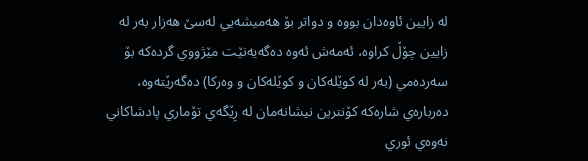له‌ زايين ئاوه‌دان بووه‌ و دواتر بۆ هه‌ميشه‌يي له‌سێ هه‌زار به‌ر له‌ زايين چۆڵ كراوه‌، ئه‌مه‌ش ئه‌وه‌ ده‌گه‌يه‌نێت مێژووي گرده‌كه‌ بۆ سه‌رده‌مي (به‌ر له‌ كوێله‌كان و كوێله‌كان و وه‌ركا) ده‌گه‌رێته‌وه‌، ده‌رباره‌ي شاره‌كه‌ كۆنترين نيشانه‌مان له‌ رِێگه‌ي تۆماري پادشاكاني نه‌وه‌ي ئوري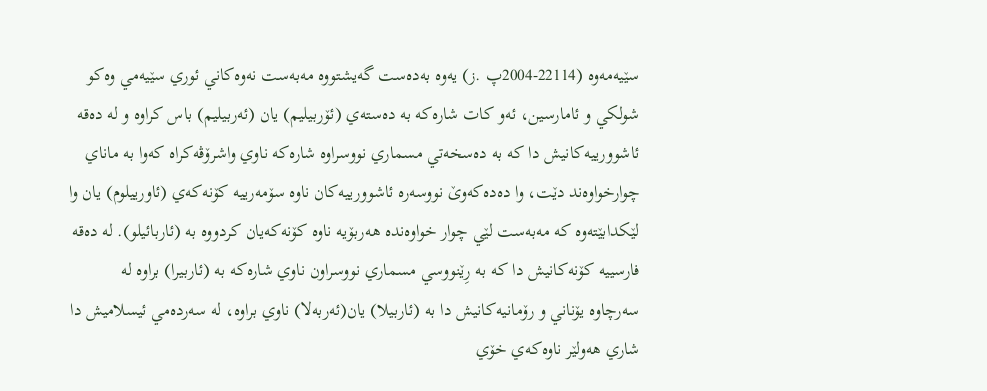سێيه‌مه‌وه ‌(22114-2004پ .ز) يه‌وه‌ به‌ده‌ست گه‌يشتووه‌ مه‌به‌ست نه‌وه‌كاني ئوري سێيه‌مي وه‌كو شولكي و ئامارسين، ئه‌و كات شاره‌كه‌ به‌ ده‌سته‌ي (ئۆربيليم) يان (ئه‌ربيليم) باس كراوه‌ و له‌ ده‌قه‌ ئاشوورييه‌كانيش دا كه‌ به‌ ده‌سخه‌تي مسماري نووسراوه‌ شاره‌كه‌ ناوي واشرۆڤه‌كراه‌ كه‌وا به‌ ماناي چوارخواوه‌ند دێت، وا ده‌ده‌كه‌وێ نووسه‌ره‌ ئاشوورييه‌كان ناوه‌ سۆمه‌رييه‌ كۆنه‌كه‌ي (ئاورييلوم) يان وا لێكدابێته‌وه‌ كه‌ مه‌به‌ست لێي چوار خواوه‌نده‌ هه‌ربۆيه‌ ناوه‌ كۆنه‌كه‌يان كردووه‌ به‌ (ئاربائيلو). له‌ ده‌قه‌ فارسييه‌ كۆنه‌كانيش دا كه‌ به‌ رِێنووسي مسماري نووسراون ناوي شاره‌كه‌ به‌ (ئاربيرا) براوه‌ له‌ سه‌رچاوه‌ يۆناني و رۆمانيه‌كانيش دا به‌ (ئاربيلا) يان(ئه‌ربه‌لا) ناوي براوه‌، له‌ سه‌رده‌مي ئيسلاميش دا شاري هه‌ولێر ناوه‌كه‌ي خۆي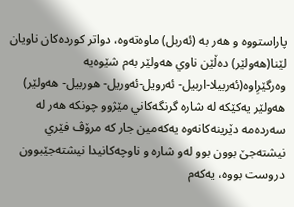پاراستووه‌ و هه‌ر به‌ (ئه‌ربل) ماوه‌ته‌وه‌، دواتر كورده‌كان ناويان لێنا(هه‌ولێر) ده‌ڵێن ناوي هه‌ولێر به‌م شێوه‌يه‌ وه‌رگێرِاوه‌(ئه‌ربيلا-اربيل- ئه‌رويل-ئه‌وريل- هوربيل- هه‌ولێر) هه‌ولێر يه‌كێكه‌ له‌ شاره‌ گرنگه‌كاني مێژوو چونكه‌ هه‌ر له‌ سه‌رده‌مه‌ دێرينه‌كانه‌وه‌ يه‌كه‌مين جار كه‌ مرۆڤ فێري نيشته‌جێ بوون بوو له‌و شاره‌ و ناوچه‌كانيدا نيشته‌جێبوون دروست بووه‌، يه‌كه‌م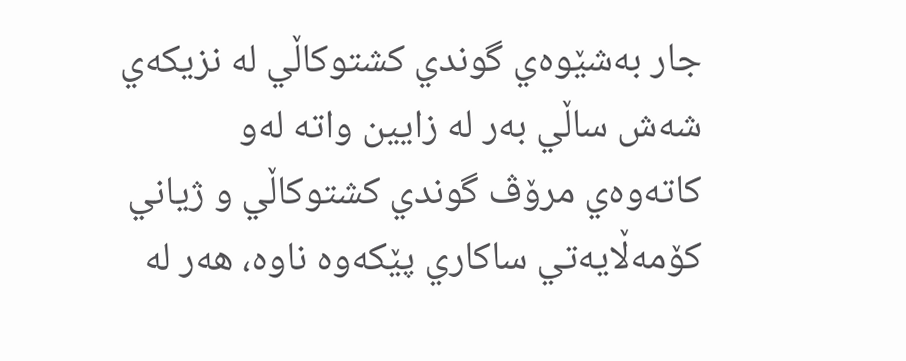جار به‌شێوه‌ي گوندي كشتوكاڵي له‌ نزيكه‌ي شه‌ش ساڵي به‌ر له‌ زايين واته‌ له‌و كاته‌وه‌ي مرۆڤ گوندي كشتوكاڵي و ژياني كۆمه‌ڵايه‌تي ساكاري پێكه‌وه‌ ناوه‌، هه‌ر له‌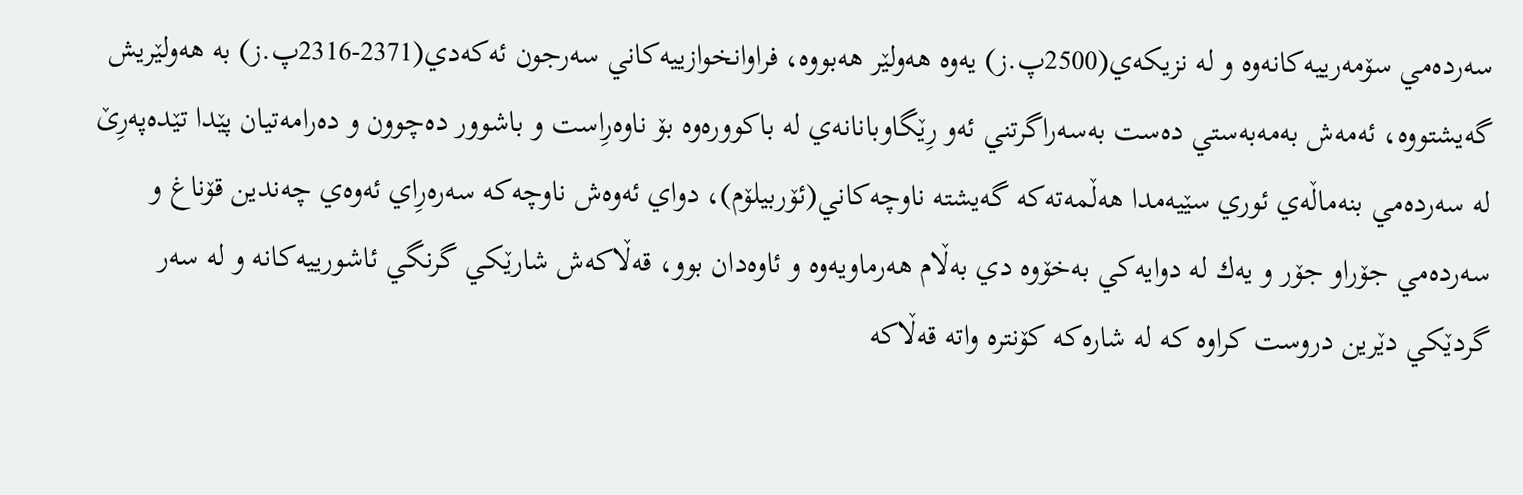سه‌رده‌مي سۆمه‌رييه‌كانه‌وه‌ و له‌ نزيكه‌ي(2500پ.ز) يه‌وه‌ هه‌ولێر هه‌بووه‌، فراوانخوازييه‌كاني سه‌رجون ئه‌كه‌دي(2371-2316پ.ز) به‌ هه‌ولێريش گه‌يشتووه‌، ئه‌مه‌ش به‌مه‌به‌ستي ده‌ست به‌سه‌راگرتني ئه‌و رِێگاوبانانه‌ي له‌ باكووره‌وه‌ بۆ ناوه‌رِاست و باشوور ده‌چوون و ده‌رامه‌تيان پێدا تێده‌په‌رِێ له‌ سه‌رده‌مي بنه‌ماڵه‌ي ئوري سێيه‌مدا هه‌ڵمه‌ته‌كه‌ گه‌يشته‌ ناوچه‌كاني(ئۆربيلۆم)، دواي ئه‌وه‌ش ناوچه‌كه‌ سه‌ره‌رِاي ئه‌وه‌ي چه‌ندين قۆناغ و سه‌رده‌مي جۆراو جۆر و يه‌ك له‌ دوايه‌كي به‌خۆوه‌ دي به‌ڵام هه‌رماويه‌وه‌ و ئاوه‌دان بوو، قه‌ڵاكه‌ش شارێكي گرنگي ئاشورييه‌كانه‌ و له‌ سه‌ر گردێكي دێرين دروست كراوه‌ كه‌ له‌ شاره‌كه‌ كۆنتره‌ واته‌ قه‌ڵاكه‌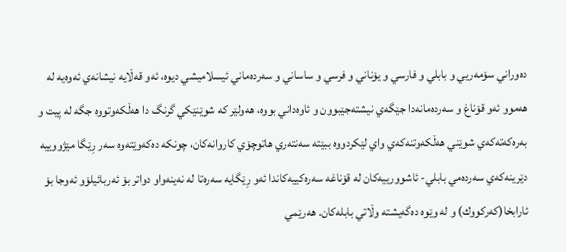ده‌وراني سۆمه‌ريي و بابلي و فارسي و يۆناني و فرسي و ساساني و سه‌رده‌ماني ئيسلاميشي ديوه‌، ئه‌و قه‌ڵايه‌ نيشانه‌ي ئه‌وه‌يه‌ له‌ هه‌موو ئه‌و قۆناغ و سه‌رده‌مانه‌دا جێگه‌ي نيشته‌جێبوون و ئاوه‌داني بووه‌، هه‌ولێر كه‌ شوێنێكي گرنگ دا هه‌ڵكه‌وتووه‌ جگه‌ له‌ پيت و به‌ره‌كه‌ته‌كه‌ي شوێني هه‌ڵكه‌وتنه‌كه‌ي واي لێكردووه‌ ببێته‌ سه‌نته‌ري هاتوچۆي كاروانه‌كان، چونكه‌ ده‌كه‌وێته‌وه‌ سه‌ر رِێگا مێژووييه‌ دێرينه‌كه‌ي سه‌رده‌مي بابلي- ئاشوورييه‌كان له‌ قۆناغه‌ سه‌ره‌كييه‌كاندا ئه‌و رِێگايه‌ سه‌ره‌تا له‌ نه‌ينه‌واو دواتر بۆ ئه‌ربائيلۆو ئه‌وجا بۆ ئارابخا(كه‌ركووك) و له‌ وێوه‌ ده‌گه‌يشته‌ وڵاتي بابله‌كان. هه‌رێمي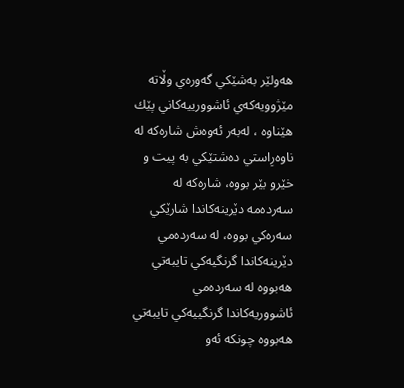هه‌ولێر به‌شێكي گه‌وره‌ي وڵاته‌ مێژوويه‌كه‌ي ئاشوورييه‌كاني پێك هێناوه‌ ، له‌به‌ر ئه‌وه‌ش شاره‌كه‌ له‌ ناوه‌رِاستي ده‌شتێكي به‌ پيت و خێرو بێر بووه‌، شاره‌كه‌ له‌ سه‌رده‌مه‌ دێرينه‌كاندا شارێكي سه‌ره‌كي بووه‌، له‌ سه‌رده‌مي دێرينه‌كاندا گرنگيه‌كي تايبه‌تي هه‌بووه‌ له‌ سه‌رده‌مي ئاشووريه‌كاندا گرنگييه‌كي تايبه‌تي هه‌بووه‌ چونكه‌ ئه‌و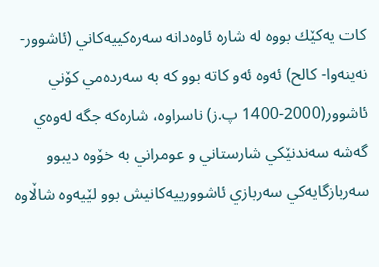كات يه‌كێك بووه‌ له‌ شاره‌ ئاوه‌دانه‌ سه‌ره‌كييه‌كاني (ئاشوور- نه‌ينه‌وا- كالح) ئه‌وه‌ ئه‌و كاته‌ بوو كه‌ به‌ سه‌رده‌مي كۆني ئاشوور(2000-1400 پ.ز) ناسراوه‌، شاره‌كه‌ جگه‌ له‌وه‌ي گه‌شه‌ سه‌ندنێكي شارستاني و عومراني به‌ خۆوه‌ ديبوو سه‌ربازگايه‌كي سه‌ربازي ئاشوورييه‌كانيش بوو لێيه‌وه‌ شاڵاوه‌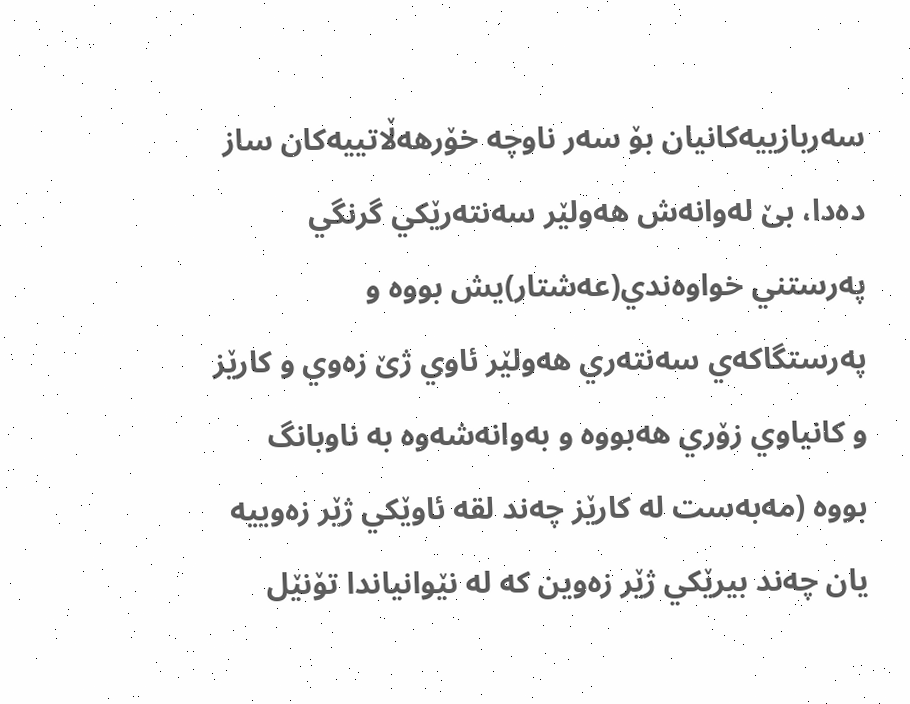سه‌ربازييه‌كانيان بۆ سه‌ر ناوچه‌ خۆرهه‌ڵاتييه‌كان ساز ده‌دا، بێ له‌وانه‌ش هه‌ولێر سه‌نته‌رێكي گرنگي په‌رستني خواوه‌ندي(عه‌شتار)يش بووه‌ و په‌رستگاكه‌ي سه‌نته‌ري هه‌ولێر ئاوي ژێ زه‌وي و كارێز و كانياوي زۆري هه‌بووه‌ و به‌وانه‌شه‌وه‌ به‌ ناوبانگ بووه ‌(مه‌به‌ست له‌ كارێز چه‌ند لقه‌ ئاوێكي ژێر زه‌وييه‌ يان چه‌ند بيرێكي ژێر زه‌وين كه‌ له‌ نێوانياندا تۆنێل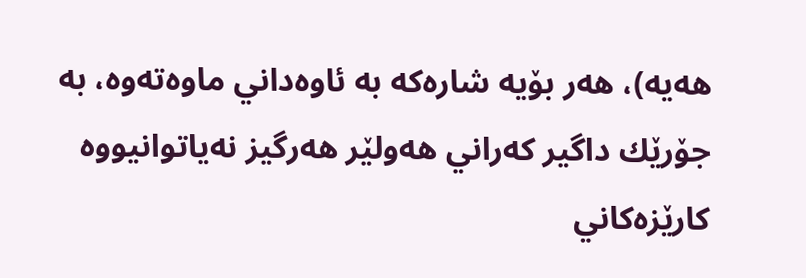هه‌يه‌)، هه‌ر بۆيه‌ شاره‌كه‌ به‌ ئاوه‌داني ماوه‌ته‌وه‌، به‌ جۆرێك داگير كه‌راني هه‌ولێر هه‌رگيز نه‌ياتوانيووه‌ كارێزه‌كاني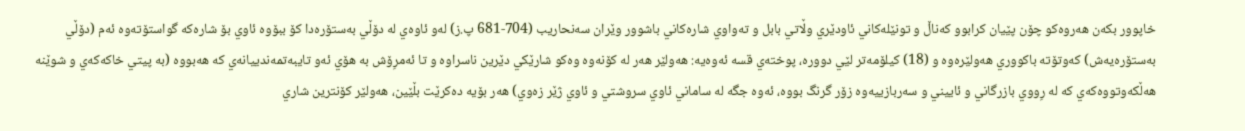خاپوور بكه‌ن هه‌روه‌كو چۆن پێيان كرابوو كه‌ناڵ و تونێله‌كاني ئاودێري وڵاتي بابل و ته‌واوي شاره‌كاني باشوور وێران سه‌نحاريب (704-681 پ.ز) له‌و ئاوه‌ي له‌ دۆڵي به‌ستۆره‌دا كۆ ببۆوه‌ ئاوي بۆ شاره‌كه‌ گواستۆته‌وه‌ ئه‌م (دۆڵي به‌ستۆره‌يه‌ش) كه‌وتۆته‌ باكووري هه‌ولێره‌وه‌ و (18) كيلۆمه‌تر لێي دووره‌، پوخته‌ي قسه‌ ئه‌وه‌يه‌: هه‌ولێر هه‌ر له‌ كۆنه‌وه‌ وه‌كو شارێكي دێرين ناسراوه‌ و تا ئه‌مرِۆش به‌ هۆي ئه‌و تايبه‌تمه‌ندييانه‌ي كه‌ هه‌بووه ‌(به‌ پيتي خاكه‌كه‌ي و شوێنه‌ هه‌ڵكه‌وتووه‌كه‌ي كه‌ له‌ رِووي بازرگاني و ئاييني و سه‌ربازييه‌وه‌ زۆر گرنگ بووه‌، ئه‌وه‌ جگه‌ له‌ ساماني ئاوي سروشتي و ئاوي ژێر زه‌وي) هه‌ر بۆيه‌ ده‌كرێت بڵێين، هه‌ولێر كۆنترين شاري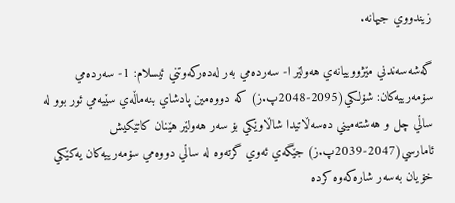زيندووي جيهانه‌.

گه‌شه‌سه‌ندني مێژووييانه‌ي هه‌ولێر ا‌- سه‌رده‌مي به‌ر له‌ده‌ركه‌وتني ئيسلام: 1- سه‌رده‌مي سۆمه‌رييه‌كان: شۆلكي(2095-2048پ.ز) كه‌ دووه‌مين پادشاي بنه‌ماڵه‌ي سێيه‌مي ئور بوو له‌ ساڵي چل و هه‌شته‌ميني ده‌سه‌ڵاتيدا شاڵاوێكي بۆ سه‌ر هه‌ولێر هێنان كاتێكيش ئامارسي(2047-2039پ.ز) جێگه‌ي ئه‌وي گرته‌وه‌ له‌ ساڵي دووه‌مي سۆمه‌رييه‌كان يه‌كێكي خۆيان به‌سه‌ر شاره‌كه‌وه‌ كرده‌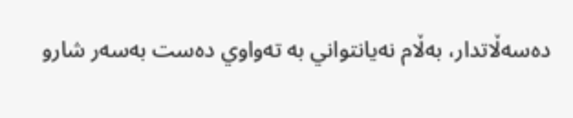ده‌سه‌ڵاتدار، به‌ڵام نه‌يانتواني به‌ ته‌واوي ده‌ست به‌سه‌ر شارو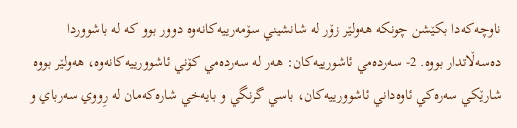ناوچه‌كه‌دا بكێشن چونكه‌ هه‌ولێر زۆر له‌ شانشيني سۆمه‌رييه‌كانه‌وه‌ دوور بوو كه‌ له‌ باشووردا ده‌سه‌ڵاتدار بووه‌. 2- سه‌رده‌مي ئاشورييه‌كان: هه‌ر له‌ سه‌رده‌مي كۆني ئاشوورييه‌كانه‌وه‌، هه‌ولێر بووه‌ شارێكي سه‌ره‌كي ئاوه‌داني ئاشوورييه‌كان، باسي گرنگي و بايه‌خي شاره‌كه‌مان له‌ رِووي سه‌رباي و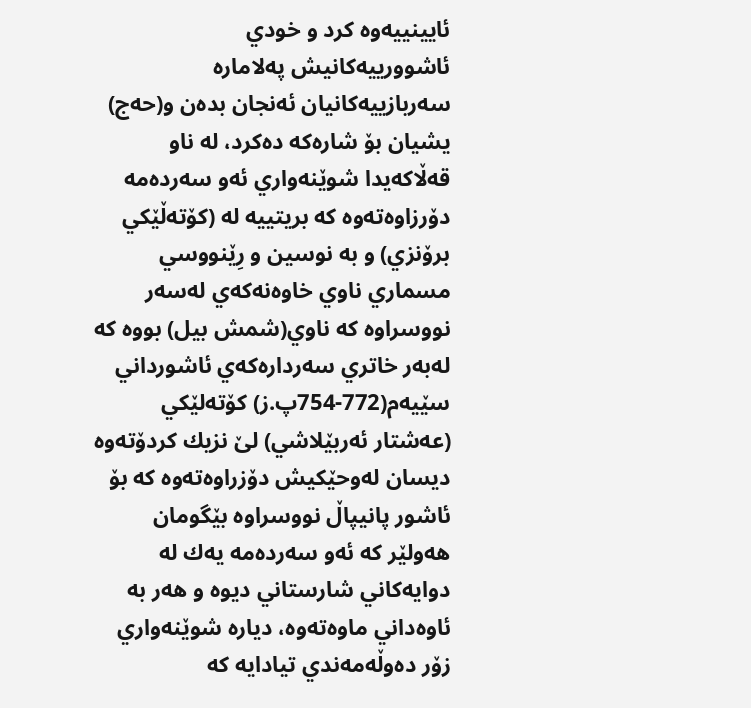ئايينييه‌وه‌ كرد و خودي ئاشوورييه‌كانيش په‌لاماره‌ سه‌ربازييه‌كانيان ئه‌نجان بده‌ن و(حه‌ج) يشيان بۆ شاره‌كه‌ ده‌كرد، له‌ ناو قه‌ڵاكه‌يدا شوێنه‌واري ئه‌و سه‌رده‌مه‌ دۆرزاوه‌ته‌وه‌ كه‌ بريتييه‌ له‌ (كۆته‌ڵێكي برۆنزي) و به‌ نوسين و رِێنووسي مسماري ناوي خاوه‌نه‌كه‌ي له‌سه‌ر نووسراوه‌ كه‌ ناوي(شمش بيل) بووه‌ كه‌ له‌به‌ر خاتري سه‌رداره‌كه‌ي ئاشورداني سێيه‌م(772-754پ.ز) كۆته‌لێكي (عه‌شتار ئه‌ربێلاشي) لێ نزيك كردۆته‌وه‌ ديسان له‌وحێكيش دۆزراوه‌ته‌وه‌ كه‌ بۆ ئاشور پانيپاڵ نووسراوه‌ بێگومان هه‌ولێر كه‌ ئه‌و سه‌رده‌مه‌ يه‌ك له‌ دوايه‌كاني شارستاني ديوه‌ و هه‌ر به‌ ئاوه‌داني ماوه‌ته‌وه‌، دياره‌ شوێنه‌واري زۆر ده‌وڵه‌مه‌ندي تيادايه‌ كه‌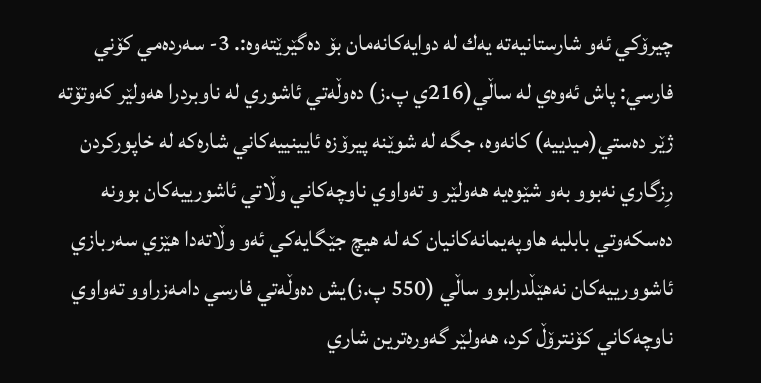چيرۆكي ئه‌و شارستانيه‌ته‌ يه‌ك له‌ دوايه‌كانه‌مان بۆ ده‌گێرێته‌وه‌:. 3- سه‌رده‌مي كۆني فارسي: پاش ئه‌وه‌ي له‌ ساڵي(216ي پ.ز) ده‌وڵه‌تي ئاشوري له‌ ناوبردرا هه‌ولێر كه‌وتۆته‌ ژێر ده‌ستي(ميدييه‌) كانه‌وه‌، جگه‌ له‌ شوێنه‌ پيرۆزه‌ ئايينييه‌كاني شاره‌كه‌ له‌ خاپوركردن رِزگاري نه‌بوو به‌و شێوه‌يه‌ هه‌ولێر و ته‌واوي ناوچه‌كاني وڵاتي ئاشورييه‌كان بوونه‌ ده‌سكه‌وتي بابليه‌ هاوپه‌يمانه‌كانيان كه‌ له‌ هيچ جێگايه‌كي ئه‌و وڵاته‌دا هێزي سه‌ربازي ئاشوورييه‌كان نه‌هێڵدرابوو ساڵي (550 پ.ز)يش ده‌وڵه‌تي فارسي دامه‌زراوو ته‌واوي ناوچه‌كاني كۆنترۆڵ كرد، هه‌ولێر گه‌وره‌ترين شاري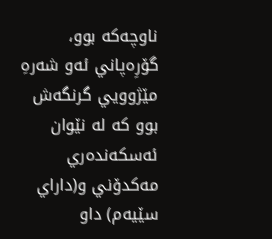ناوچه‌كه‌ بوو، گۆرِه‌پاني ئه‌و شه‌ره‌ِ مێژوويي گرنگه‌ش بوو كه‌ له‌ نێوان ئه‌سكه‌نده‌ري مه‌كدۆني و(داراي سێيه‌م) داو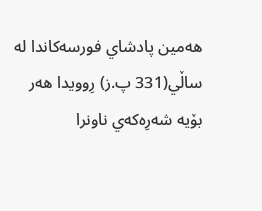هه‌مين پادشاي فورسه‌كاندا له‌ ساڵي(331 پ.ز) رِوويدا هه‌ر بۆيه‌ شه‌رِه‌كه‌ي ناونرا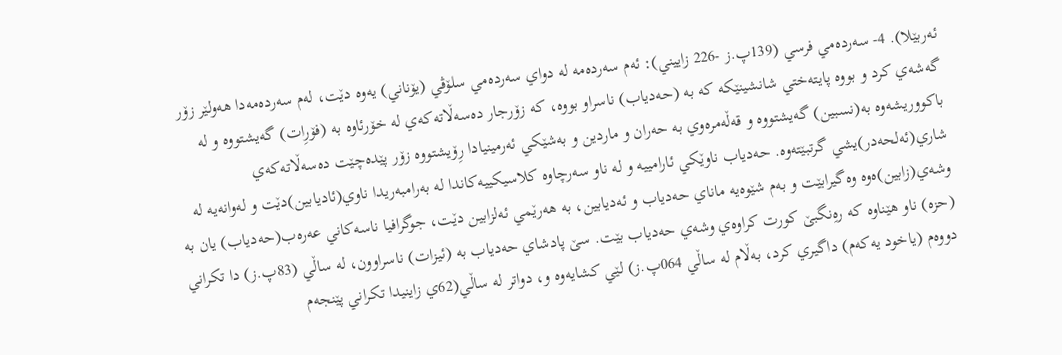ئه‌ربێلا). 4- سه‌رده‌مي فرسي (139پ.ز -226 زاييني): ئه‌م سه‌رده‌مه‌ له‌ دواي سه‌رده‌مي سلۆڤي (يۆناني) يه‌وه‌ دێت، له‌م سه‌رده‌مه‌دا هه‌ولێر زۆر گه‌شه‌ي كرد و بووه‌ پايته‌ختي شانشينێكه‌ كه‌ به‌ (حه‌دياب) ناسراو بووه‌، كه‌ زۆرجار ده‌سه‌ڵاته‌كه‌ي له‌ خۆرئاوه‌ به‌ (فۆرِات) گه‌يشتووه‌ و له‌ باكووريشه‌وه‌ به‌(نسبين) گه‌يشتووه‌ و قه‌ڵه‌مره‌وي به‌ حه‌ران و ماردين و به‌شێكي ئه‌رمينيادا رِۆيشتووه‌ زۆر پێده‌چێت ده‌سه‌ڵاته‌كه‌ي شاري(ئه‌لحه‌در)يشي گرتبێته‌وه‌. حه‌دياب ناوێكي ئارامييه‌ و له‌ ناو سه‌رچاوه‌ كلاسيكييه‌كاندا له‌ به‌رامبه‌ريدا ناوي(ئاديابين)دێت و له‌وانه‌يه‌ له‌ وشه‌ي(زابين)ه‌وه‌ وه‌گيرابێت و به‌م شێوه‌يه‌ ماناي حه‌دياب و ئه‌ديابين، به‌ هه‌رێمي ئه‌لزابين دێت، جوگرافيا ناسه‌كاني عه‌ره‌ب(حه‌دياب) يان به‌ (حزه‌) ناو هێناوه‌ كه‌ ره‌ِنگبێ كورت كراوه‌ي وشه‌ي حه‌دياب بێت. سێ پادشاي حه‌دياب به‌ (ئيزات) ناسراوون، له‌ ساڵي (83پ.ز) دا تكراني دووه‌م (ياخود يه‌كه‌م) داگيري كرد، به‌ڵام له‌ ساڵي 064پ.ز) لێي كشايه‌وه‌ و، دواتر له‌ ساڵي(62ي زاينيدا تكراني پێنجه‌م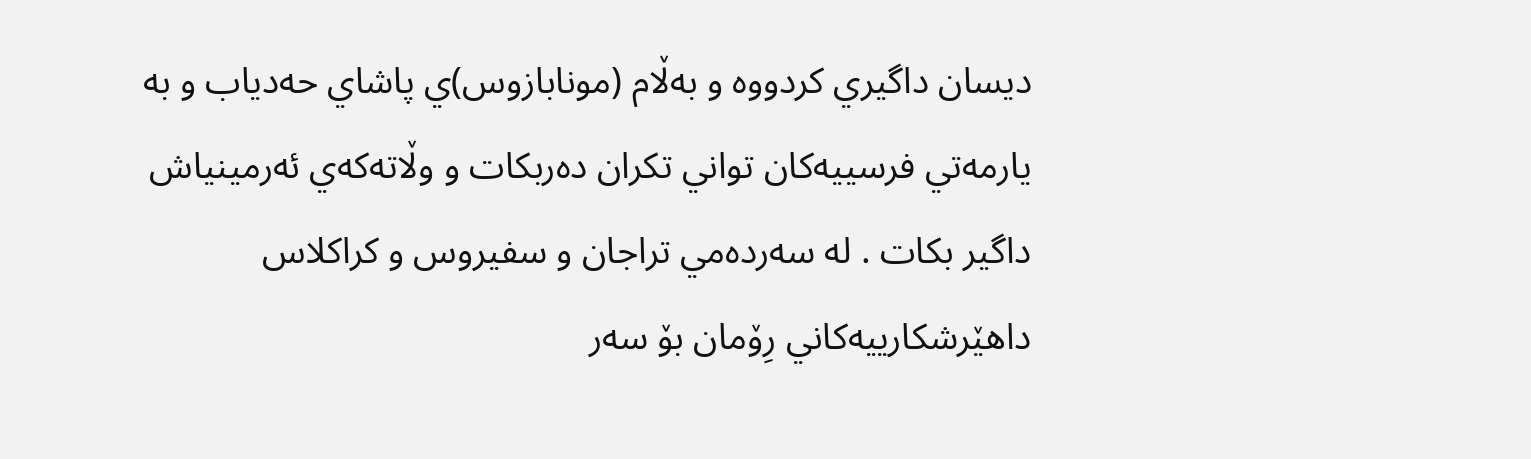ديسان داگيري كردووه‌ و به‌ڵام (مونابازوس)ي پاشاي حه‌دياب و به‌ يارمه‌تي فرسييه‌كان تواني تكران ده‌ربكات و وڵاته‌كه‌ي ئه‌رمينياش داگير بكات . له‌ سه‌رده‌مي تراجان و سفيروس و كراكلاس داهێرشكارييه‌كاني رِۆمان بۆ سه‌ر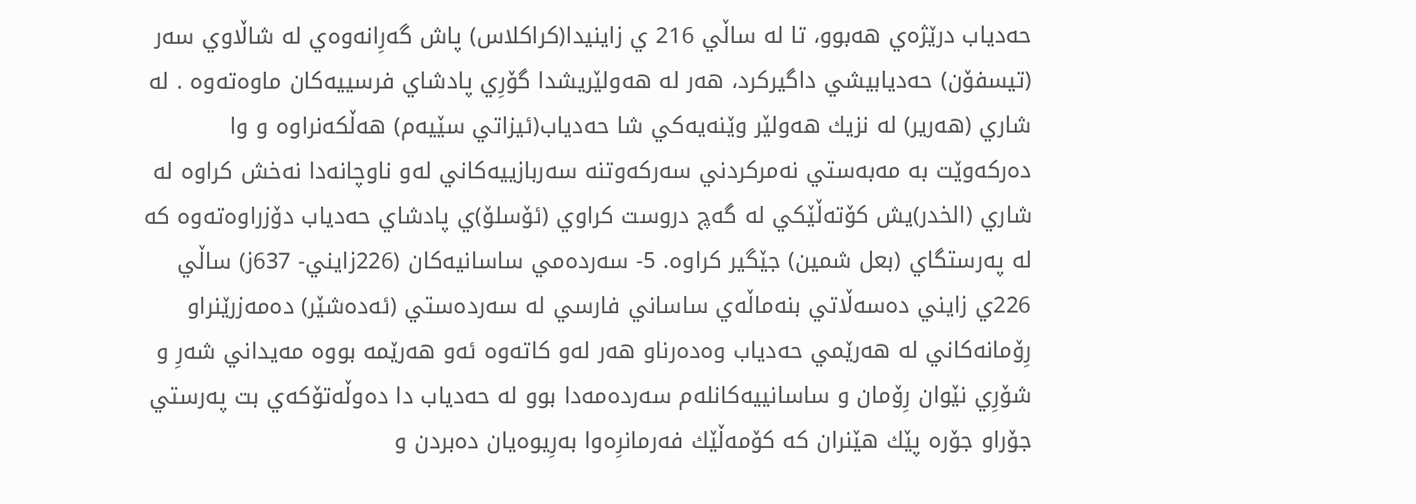حه‌دياب درێژه‌ي هه‌بوو، تا له‌ ساڵي 216 ي زاينيدا(كراكلاس) پاش گه‌رِانه‌وه‌ي له‌ شاڵاوي سه‌ر (تيسفۆن) حه‌ديابيشي داگيركرد، هه‌ر له‌ هه‌ولێريشدا گۆرِي پادشاي فرسييه‌كان ماوه‌ته‌وه . له‌ شاري (هه‌رير) له‌ نزيك هه‌ولێر وێنه‌يه‌كي شا حه‌دياب(ئيزاتي سێيه‌م) هه‌ڵكه‌نراوه‌ و وا ده‌ركه‌وێت به‌ مه‌به‌ستي نه‌مركردني سه‌ركه‌وتنه‌ سه‌ربازييه‌كاني له‌و ناوچانه‌دا نه‌خش كراوه‌ له‌ شاري (الخدر)يش كۆته‌ڵێكي له‌ گه‌چ دروست كراوي (ئۆسلۆ)ي پادشاي حه‌دياب دۆزراوه‌ته‌وه‌ كه‌ له‌ په‌رستگاي (بعل شمين) جێگير كراوه‌. 5- سه‌رده‌مي ساسانيه‌كان (226زايني- 637ز) ساڵي 226ي زايني ده‌سه‌ڵاتي بنه‌ماڵه‌ي ساساني فارسي له‌ سه‌رده‌ستي (ئه‌ده‌شێر) ده‌مه‌زرێنراو رِۆمانه‌كاني له‌ هه‌رێمي حه‌دياب وه‌ده‌رناو هه‌ر له‌و كاته‌وه‌ ئه‌و هه‌رێمه‌ بووه‌ مه‌يداني شه‌رِ و شۆرِي نێوان رِۆمان و ساسانييه‌كانله‌م سه‌رده‌مه‌دا بوو له‌ حه‌دياب دا ده‌وڵه‌تۆكه‌ي بت په‌رستي جۆراو جۆره‌ پێك هێنران كه‌ كۆمه‌ڵێك فه‌رمانرِه‌وا به‌رِيوه‌يان ده‌بردن و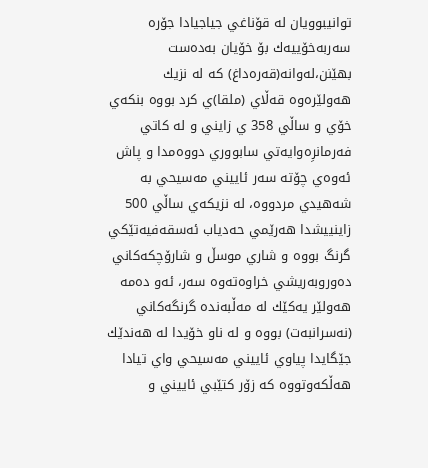توانيبوويان له‌ قۆناغي جياجيادا جۆره‌ سه‌ربه‌خۆييه‌ك بۆ خۆيان به‌ده‌ست بهێنن،له‌وانه‌(قه‌ره‌داغ) كه‌ له‌ نزيك هه‌ولێره‌وه‌ قه‌ڵاي (ملقا)ي كرد بووه‌ بنكه‌ي خۆي و ساڵي 358 ي زايني و له‌ كاتي فه‌رمانرِه‌وايه‌تي سابووري دووه‌مدا و پاش ئه‌وه‌ي چۆته‌ سه‌ر ئاييني مه‌سيحي به‌ شه‌هيدي مردووه‌، له‌ نزيكه‌ي ساڵي 500 زاينييشدا هه‌رێمي حه‌دياب ئه‌سقه‌فيه‌تێكي گرنگ بووه‌ و شاري موسڵ و شارۆچكه‌كاني ده‌وروبه‌ريشي خراوه‌ته‌وه‌ سه‌ر، ئه‌و ده‌مه‌ هه‌ولێر يه‌كێك له‌ مه‌ڵبه‌نده‌ گرنگه‌كاني (نه‌سرانبه‌ت) بووه‌ و له‌ ناو خۆيدا له‌ هه‌ندێك جێگايدا پياوي ئاييني مه‌سيحي واي تيادا هه‌ڵكه‌وتووه‌ كه‌ زۆر كتێبي ئاييني و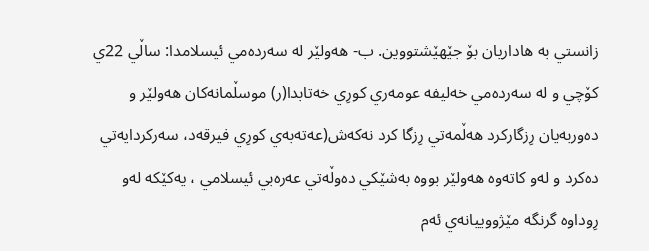زانستي به‌ هاداريان بۆ جێهێشتووين. ب‌- هه‌ولێر له‌ سه‌رده‌مي ئيسلامدا: ساڵي 22ي كۆچي و له‌ سه‌رده‌مي خه‌ليفه‌ عومه‌ري كورِي خه‌تابدا(ر) موسڵمانه‌كان هه‌ولێر و ده‌وربه‌يان رِزگاركرد هه‌ڵمه‌تي رِزگا كرد نه‌كه‌ش(عه‌ته‌به‌ي كورِي فيرقه‌د، سه‌ركردايه‌تي ده‌كرد و له‌و كاته‌وه‌ هه‌ولێر بووه‌ به‌شێكي ده‌وڵه‌تي عه‌ره‌بي ئيسلامي ، يه‌كێكه‌ له‌و رِوداوه‌ گرنگه‌ مێژووييانه‌ي ئه‌م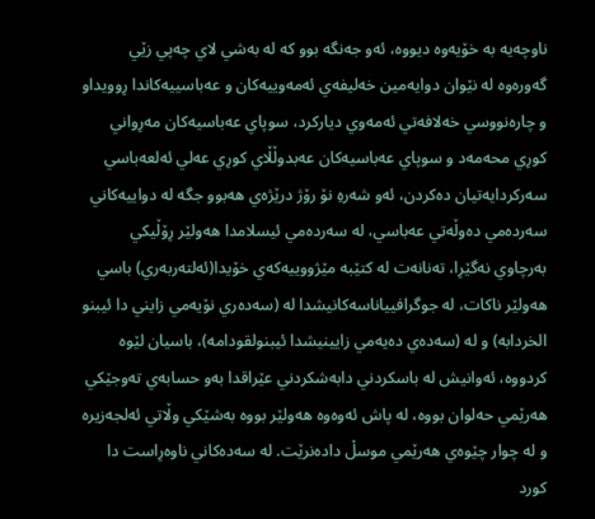ناوچه‌يه‌ به‌ خۆيه‌وه‌ ديووه‌، ئه‌و جه‌نگه‌ بوو كه‌ له‌ به‌شي لاي چه‌پي زێي گه‌وره‌وه‌ له‌ نێوان دوايه‌مين خه‌ليفه‌ي ئه‌مه‌وييه‌كان و عه‌باسييه‌كاندا رِوويداو و چاره‌نووسي خه‌لافه‌تي ئه‌مه‌وي دياركرد، سوپاي عه‌باسيه‌كان مه‌رِواني كورِي محه‌مه‌د و سوپاي عه‌باسيه‌كان عه‌بدوڵڵاي كورِي عه‌لي ئه‌لعه‌باسي سه‌ركردايه‌تيان ده‌كردن، ئه‌و شه‌ره‌‌ِ نۆ رۆژ درێژه‌ي هه‌بوو جگه‌ له‌ دواييه‌كاني سه‌رده‌مي ده‌وڵه‌تي عه‌باسي، له‌ سه‌رده‌مي ئيسلامدا هه‌ولێر رِۆڵيكي به‌رچاوي نه‌گێرِا، ته‌نانه‌ت له‌ كتێبه‌ مێژووييه‌كه‌ي خۆيدا(ئه‌لته‌ربه‌ري) باسي هه‌ولێر ناكات، له‌ جوگرافيياناسه‌كانيشدا له‌ (سه‌ده‌ري نۆيه‌مي زايني دا ئيبنو الخردابه‌) و له‌ (سه‌ده‌ي ده‌يه‌مي زايينيشدا ئيبنولقودامه‌)، باسيان لێوه‌ كردووه‌، ئه‌وانيش له‌ باسكردني دابه‌شكردني عێراقدا به‌و حسابه‌ي ته‌وجێكي هه‌رێمي حه‌لوان بووه‌، له‌ پاش ئه‌وه‌وه‌ هه‌ولێر بووه‌ به‌شێكي وڵاتي ئه‌لجه‌زيره‌ و له‌ چوار چێوه‌ي هه‌رێمي موسڵ داده‌نرێت. له‌ سه‌ده‌كاني ناوه‌رِاست دا كورد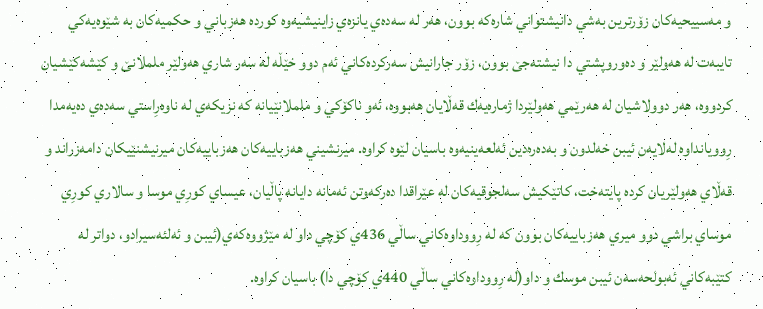و مه‌سييحيه‌كان زۆرترين به‌شي دانيشتواني شاره‌كه‌ بوون، هه‌ر له‌ سه‌ده‌ي يانزه‌ي زاينيشيه‌وه‌ كورده‌ هه‌زباني و حكميه‌كان به‌ شێوه‌يه‌كي تايبه‌ت له‌ هه‌ولێر و ده‌وروپشتي دا نيشته‌جێ بوون، زۆر جارانيش سه‌ركرده‌كاني ئه‌م دوو خێڵه‌ له‌ سه‌ر شاري هه‌ولێر ململانێ و كێشه‌كێشيان كردووه‌، هه‌ر دوولاشيان له‌ هه‌رێمي هه‌ولێردا ژماره‌يه‌ك قه‌ڵايان هه‌بووه‌، ئه‌و ناكۆكي و ململانێيانه‌ كه‌ نزيكه‌ي له‌ ناوه‌رِاستي سه‌ده‌ي ده‌يه‌مدا رِوويانداوه‌ له‌لايه‌ن ئيبن خه‌لدون و به‌ده‌ره‌دين ئه‌لعه‌ينيه‌وه‌ باسيان لێوه‌ كراوه‌. ميرنشيني هه‌زباييه‌كان هه‌زباييه‌كان ميرنيشنێيكان دامه‌زراند و قه‌ڵاي هه‌ولێريان كرده‌ پايته‌خت، كاتێكيش سه‌لجوقيه‌كان له‌ عێراقدا ده‌ركه‌وتن ئه‌مانه‌ دايانه‌ پاڵيان، عيساي كورِي موسا و سالاري كورِي موساي براشي دوو ميري هه‌زباييه‌كان بوون كه‌ له‌ رِووداوه‌كاني ساڵي 436ي كۆچي داو له‌ مێژووه‌كه‌ي(ئيبن و ئه‌لئه‌سيرادو، دواتر له‌ كتێبه‌كاني ئه‌بولحه‌سه‌ن ئيبن موسك و داو(له‌ رِووداوه‌كاني ساڵي 440ي كۆچي دا) باسيان كراوه‌.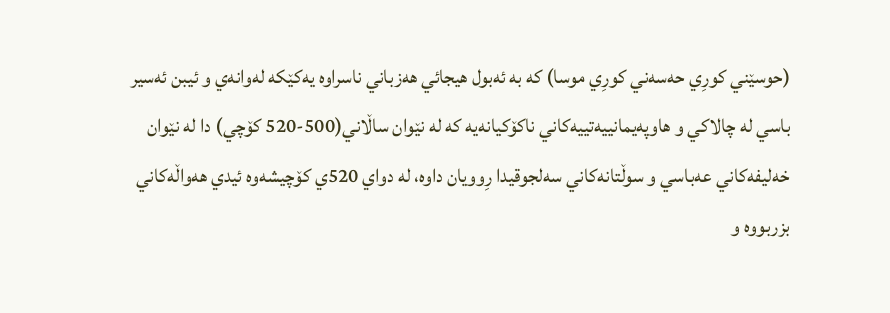(حوسێني كورِي حه‌سه‌ني كورِي موسا) كه‌ به‌ ئه‌بول هيجائي هه‌زباني ناسراوه‌ يه‌كێكه‌ له‌وانه‌ي و ئيبن ئه‌سير باسي له‌ چالاكي و هاوپه‌يمانييه‌تييه‌كاني ناكۆكيانه‌يه‌ كه‌ له‌ نێوان ساڵاني(500-520 كۆچي) دا له‌ نێوان خه‌ليفه‌كاني عه‌باسي و سوڵتانه‌كاني سه‌لجوقيدا رِوويان داوه‌، له‌ دواي 520ي كۆچيشه‌وه‌ ئيدي هه‌واڵه‌كاني بزربووه‌ و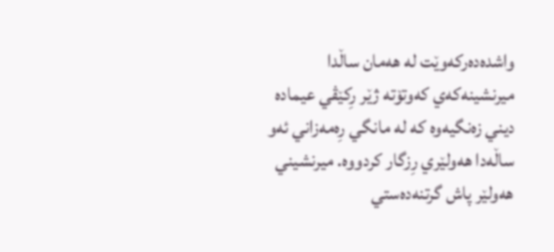واشده‌ده‌ركه‌وێت له‌ هه‌مان ساڵدا ميرنشينه‌كه‌ي كه‌وتۆته‌ ژێر رِكێڤي عيماده‌ ديني زه‌نگيه‌وه‌ كه‌ له‌ مانگي رِه‌مه‌زاني ئه‌و ساڵه‌دا هه‌ولێري رِزگار كردووه‌. ميرنشيني هه‌ولێر پاش گرتنه‌ده‌ستي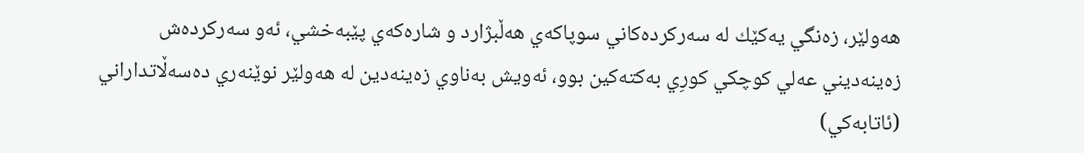هه‌ولێر، زه‌نگي يه‌كێك له‌ سه‌ركرده‌كاني سوپاكه‌ي هه‌ڵبژارد و شاره‌كه‌ي پێبه‌خشي، ئه‌و سه‌ركرده‌ش زه‌ينه‌ديني عه‌لي كوچكي كورِي به‌كته‌كين بوو، ئه‌ويش به‌ناوي زه‌ينه‌دين له‌ هه‌ولێر نوێنه‌ري ده‌سه‌ڵاتداراني (ئاتابه‌كي)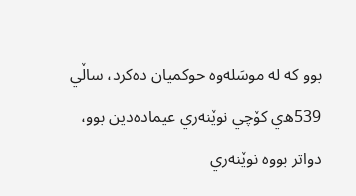بوو كه‌ له‌ موسَله‌وه‌ حوكميان ده‌كرد، ساڵي 539ه‌ي كۆچي نوێنه‌ري عيماده‌دين بوو، دواتر بووه‌ نوێنه‌ري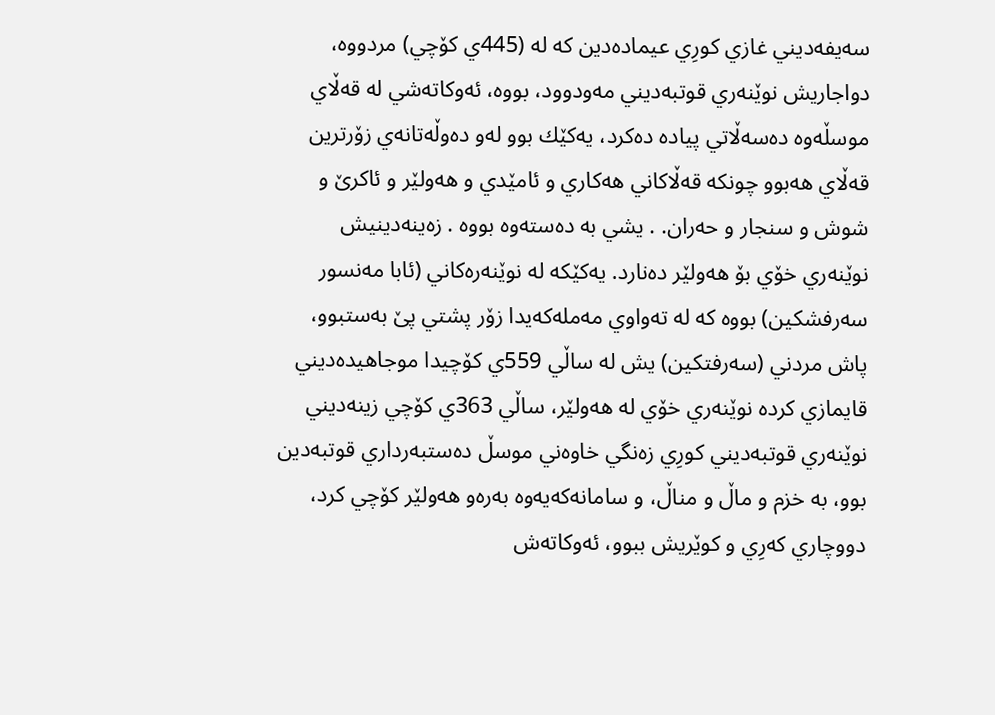سه‌يفه‌ديني غازي كورِي عيماده‌دين كه‌ له‌ (445ي كۆچي) مردووه‌، دواجاريش نوێنه‌ري قوتبه‌ديني مه‌ودوود، بووه‌، ئه‌وكاته‌شي له‌ قه‌ڵاي موسڵه‌وه‌ ده‌سه‌ڵاتي پياده‌ ده‌كرد، يه‌كێك بوو له‌و ده‌وڵه‌تانه‌ي زۆرترين قه‌ڵاي هه‌بوو چونكه‌ قه‌ڵاكاني هه‌كاري و ئامێدي و هه‌ولێر و ئاكرێ و شوش و سنجار و حه‌ران. . يشي به‌ ده‌سته‌وه‌ بووه . زه‌ينه‌دينيش نوێنه‌ري خۆي بۆ هه‌ولێر ده‌نارد. يه‌كێكه‌ له‌ نوێنه‌ره‌كاني (ئابا مه‌نسور سه‌رفشكين) بووه‌ كه‌ له‌ ته‌واوي مه‌مله‌كه‌يدا زۆر پشتي پێ به‌ستبوو، پاش مردني (سه‌رفتكين) يش له‌ ساڵي 559ي كۆچيدا موجاهيده‌ديني قايمازي كرده‌ نوێنه‌ري خۆي له‌ هه‌ولێر، ساڵي 363ي كۆچي زينه‌ديني نوێنه‌ري قوتبه‌ديني كورِي زه‌نگي خاوه‌ني موسڵ ده‌ستبه‌رداري قوتبه‌دين بوو، به‌ خزم و ماڵ و مناڵ، و سامانه‌كه‌يه‌وه‌ به‌ره‌و هه‌ولێر كۆچي كرد، دووچاري كه‌رِي و كوێريش ببوو، ئه‌وكاته‌ش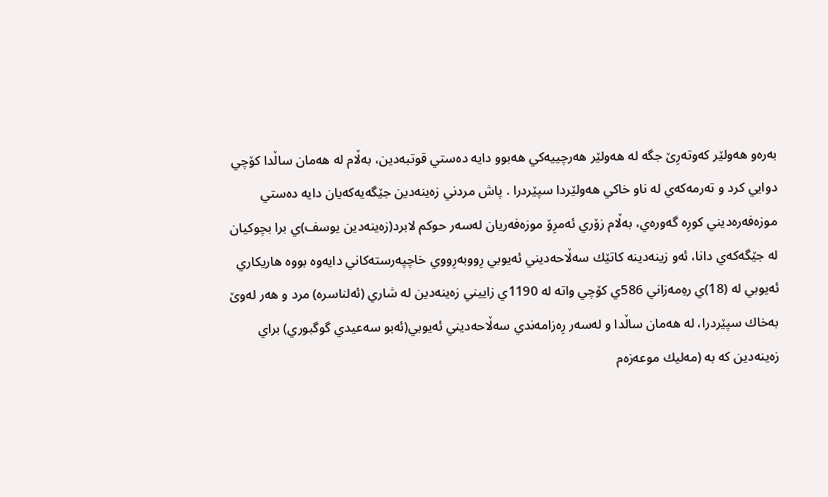به‌ره‌و هه‌ولێر كه‌وته‌رِێ جگه‌ له‌ هه‌ولێر هه‌رچييه‌كي هه‌بوو دايه‌ ده‌ستي قوتبه‌دين، به‌ڵام له‌ هه‌مان ساڵدا كۆچي دوايي كرد و ته‌رمه‌كه‌ي له‌ ناو خاكي هه‌ولێردا سپێردرا . پاش مردني زه‌ينه‌دين جێگه‌يه‌كه‌يان دايه‌ ده‌ستي موزه‌فه‌ره‌ديني كورِه‌ گه‌وره‌ي، به‌ڵام زۆري ئه‌مرِۆ موزه‌فه‌ريان له‌سه‌ر حوكم لابرد(زه‌ينه‌دين يوسف)ي برا بچوكيان له‌ جێگه‌كه‌ي دانا، ئه‌و زينه‌دينه‌ كاتێك سه‌ڵاحه‌ديني ئه‌يوبي رِووبه‌رِووي خاچپه‌رسته‌كاني دايه‌وه‌ بووه‌ هاريكاري ئه‌يوبي له‌ (18)ي ره‌ِمه‌زاني 586ي كۆچي واته‌ له‌ 1190ي زاييني زه‌ينه‌دين له‌ شاري (ئه‌لناسره‌) مرد و هه‌ر له‌وێ به‌خاك سپێردرا، له‌ هه‌مان ساڵدا و له‌سه‌ر رِه‌زامه‌ندي سه‌ڵاحه‌ديني ئه‌يوبي(ئه‌بو سه‌عيدي گوگبوري) براي زه‌ينه‌دين كه‌ به‌ (مه‌ليك موعه‌زه‌م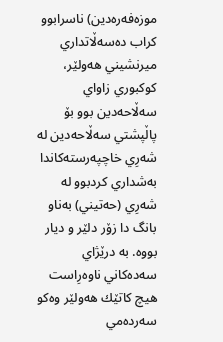موزه‌فه‌ره‌دين) ناسرابوو كراب ده‌سه‌ڵاتداري ميرنشيني هه‌ولێر، كوكبوري زاواي سه‌ڵاحه‌دين بوو بۆ پاڵپشتي سه‌ڵاحه‌دين له‌ شه‌رِي خاچپه‌رسته‌كاندا به‌شداري كردبوو له‌ شه‌رِي (حه‌تيني) به‌ناو بانگ دا زۆر دلێر و ديار بووه‌. به‌ درێژاي سه‌ده‌كاني ناوه‌رِاست هيچ كاتێك هه‌ولێر وه‌كو سه‌رده‌مي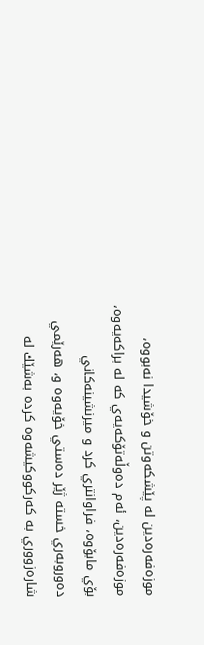موزه‌فه‌ره‌دين له‌ پێشكه‌وتن و خۆشيدا نه‌بووه‌، موزه‌فه‌ره‌دين، ئه‌م ده‌وڵه‌تۆكه‌يه‌ي كه‌ له‌ براكه‌يه‌وه‌، بۆي مابۆوه‌، فراوانتري كرد و ميرنشينه‌كاني ده‌وروبه‌ري خسته‌ ژێر ده‌ستي خۆيه‌وه‌ و، هه‌رێمي شاره‌زووري به‌ كه‌ركووكيشه‌وه‌ كرده‌ به‌شێك له‌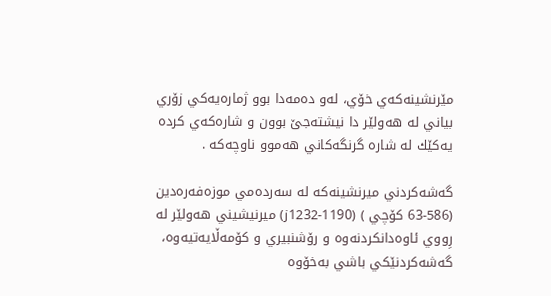مێرنشينه‌كه‌ي خۆي، له‌و ده‌مه‌دا بوو ژماره‌يه‌كي زۆري بياني له‌ هه‌ولێر دا نيشته‌جێ بوون و شاره‌كه‌ي كرده‌ يه‌كێك له‌ شاره‌ گرنگه‌كاني هه‌موو ناوچه‌كه .

گه‌شه‌كردني ميرنشينه‌كه‌ له‌ سه‌رده‌مي موزه‌فه‌ره‌دين (586-63 كۆچي ) (1190-1232ز) ميرنيشيني هه‌ولێر له‌ رِووي ئاوه‌دانكردنه‌وه‌ و رۆشنبيري و كۆمه‌ڵايه‌تيه‌وه‌، گه‌شه‌كردنێكي باشي به‌خۆوه‌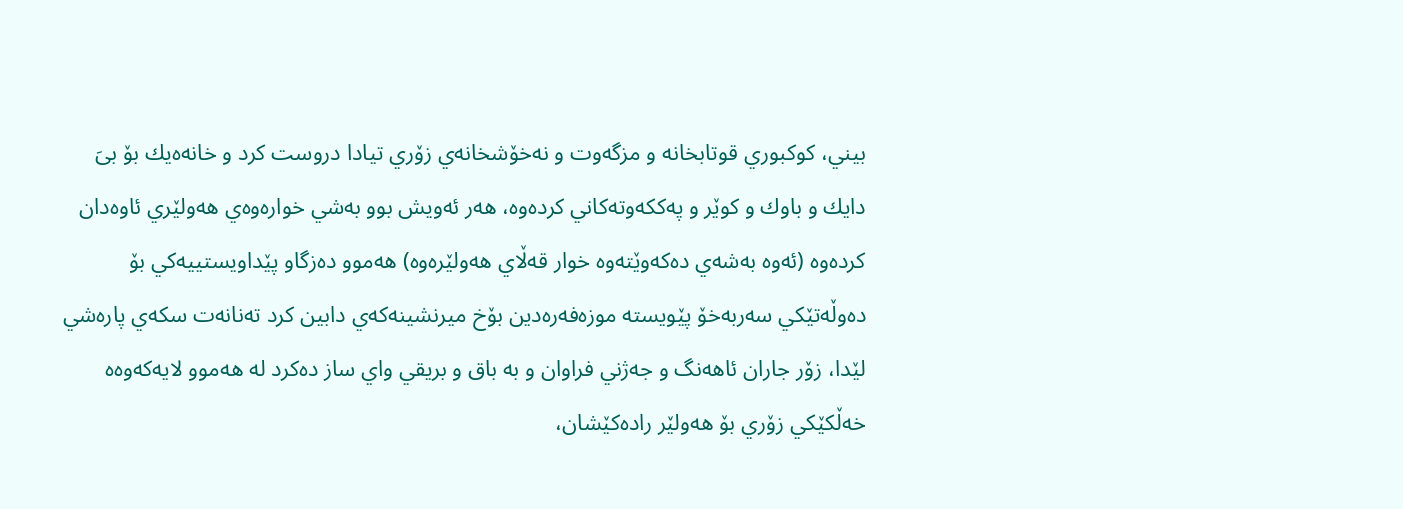بيني، كوكبوري قوتابخانه‌ و مزگه‌وت و نه‌خۆشخانه‌ي زۆري تيادا دروست كرد و خانه‌ه‌يك بۆ بىَ دايك و باوك و كوێر و په‌ككه‌وته‌كاني كرده‌وه‌، هه‌ر ئه‌ويش بوو به‌شي خواره‌وه‌ي هه‌ولێري ئاوه‌دان كرده‌وه ‌(ئه‌وه‌ به‌شه‌ي ده‌كه‌وێته‌وه‌ خوار قه‌ڵاي هه‌ولێره‌وه‌) هه‌موو ده‌زگاو پێداويستييه‌كي بۆ ده‌وڵه‌تێكي سه‌ربه‌خۆ پێويسته‌ موزه‌فه‌ره‌دين بۆخ ميرنشينه‌كه‌ي دابين كرد ته‌نانه‌ت سكه‌ي پاره‌شي لێدا، زۆر جاران ئاهه‌نگ و جه‌ژني فراوان و به‌ باق و بريقي واي ساز ده‌كرد له‌ هه‌موو لايه‌كه‌وه‌ه خه‌ڵكێكي زۆري بۆ هه‌ولێر راده‌كێشان،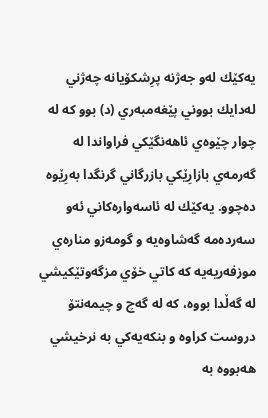يه‌كێك له‌و جه‌ژنه‌ پرِشكۆيانه‌ چه‌ژني له‌دايك بووني پێغه‌مبه‌ري (د) بوو كه‌ له‌ چوار چێوه‌ي ئاهه‌نگێكي فراواندا له‌ گه‌رمه‌ي بازارِێكي بازرگاني گرنگدا به‌رِێوه‌ ده‌چوو. يه‌كێك له‌ ئاسه‌واره‌كاني ئه‌و سه‌رده‌مه‌ گه‌شاوه‌يه‌ و گومه‌زو مناره‌ي موزفه‌ريه‌يه‌ كه‌ كاتي خۆي مزگه‌وتێكيشي له‌ گه‌ڵدا بووه‌، كه‌ له‌ گه‌چ و چيمه‌نتۆ دروست كراوه‌ و بنكه‌يه‌كي به‌ نرخيشي هه‌بووه‌ به‌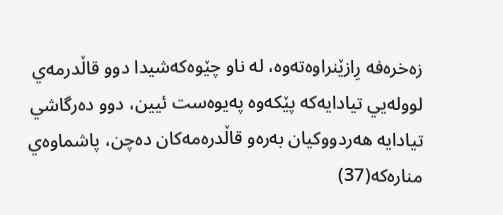زه‌خره‌فه‌ رِازێنراوه‌ته‌وه‌، له‌ ناو چێوه‌كه‌شيدا دوو قاڵدرمه‌ي لووله‌يي تيادايه‌كه‌ پێكه‌وه‌ په‌يوه‌ست ئيين، دوو ده‌رگاشي تيادايه‌ هه‌ردووكيان به‌ره‌و قاڵدره‌مه‌كان ده‌چن، پاشماوه‌ي مناره‌كه‌(37)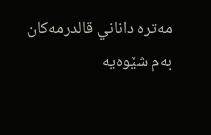مه‌تره‌ داناني قالدرمه‌كان به‌م شێوه‌يه‌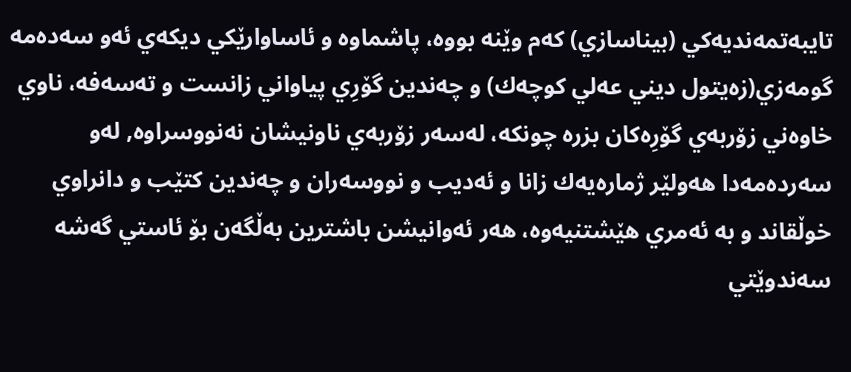تايبه‌تمه‌نديه‌كي (بيناسازي) كه‌م وێنه‌ بووه‌، پاشماوه‌ و ئاساوارێكي ديكه‌ي ئه‌و سه‌ده‌مه‌ گومه‌زي(زه‌يتول ديني عه‌لي كوچه‌ك) و چه‌ندين گۆرِي پياواني زانست و ته‌سه‌فه‌، ناوي خاوه‌ني زۆربه‌ي گۆرِه‌كان بزره‌ چونكه‌، له‌سه‌ر زۆربه‌ي ناونيشان نه‌نووسراوه‌, له‌و سه‌رده‌مه‌دا هه‌ولێر ژماره‌يه‌ك زانا و ئه‌ديب و نووسه‌ران و چه‌ندين كتێب و دانراوي خوڵقاند و به‌ ئه‌مري هێشتنيه‌وه‌، هه‌ر ئه‌وانيشن باشترين به‌ڵگه‌ن بۆ ئاستي گه‌شه‌ سه‌ندوێتي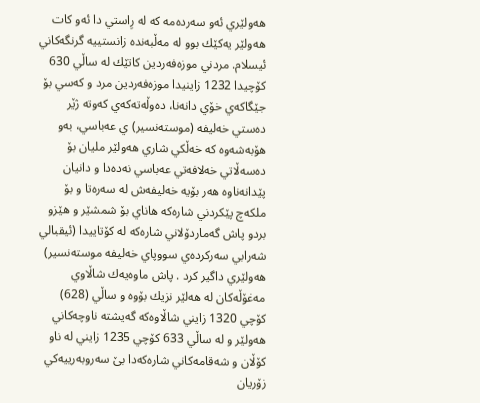هه‌ولێري ئه‌و سه‌رده‌مه‌ كه‌ له‌ رِاستي دا ئه‌و كات هه‌ولێر يه‌كێك بوو له‌ مه‌ڵبه‌نده‌ زانستييه‌ گرنگه‌كاني ئيسلام. مردني موزه‌فه‌ردين كاتێك له‌ ساڵي 630 كۆچيدا 1232 زاينيدا موزه‌فه‌ردين مرد و كه‌سي بۆ جێگاكه‌ي خۆي دانه‌نا، ده‌وڵه‌ته‌كه‌ي كه‌وته‌ ژێر ده‌ستي خه‌ليفه‌ (موسته‌نسير) ي عه‌باسي، به‌و هۆبه‌شه‌وه‌ كه‌ خه‌ڵكي شاري هه‌ولێر مليان بۆ ده‌سه‌ڵاتي خه‌لافه‌تي عه‌باسي نه‌ده‌دا و دانيان پێدانه‌ناوه‌ هه‌ر بۆيه‌ خه‌ليفه‌ش له‌ سه‌ره‌تا و بۆ ملكه‌چ پێكردني شاره‌كه‌ هاناي بۆ شمشێر و هێزو بردو پاش گه‌ماردۆلاني شاره‌كه‌ له‌ كۆتاييدا (ئيقبالي شه‌رابي سه‌ركرده‌ي سووپاي خه‌ليفه‌ موسته‌نسير) هه‌ولێري داگير كرد . پاش ماوه‌يه‌ك شاڵاوي مه‌غۆڵه‌كان له‌ هه‌لێر نزيك بۆوه‌ و ساڵي (628) كۆچي 1320 زايني شاڵاوه‌كه‌ گه‌يشته‌ ناوچه‌كاني هه‌ولێر و له‌ ساڵي 633 كۆچي 1235 زايني له‌ ناو كۆڵان و شه‌قامه‌كاني شاره‌كه‌دا بێ سه‌روبه‌رييه‌كي زۆريان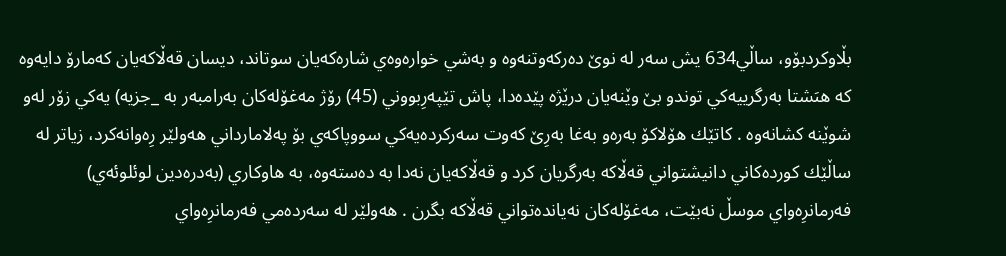بڵاوكردبۆو، ساڵي634 يش سه‌ر له‌ نوێ ده‌ركه‌وتنه‌وه‌ و به‌شي خواره‌وه‌ي شاره‌كه‌يان سوتاند، ديسان قه‌ڵاكه‌يان كه‌مارۆ دايه‌وه‌ كه‌ هىَشتا به‌رگرييه‌كي توندو بێ وێنه‌يان درێژه‌ پێده‌دا، پاش تێپه‌رِبووني (45) رۆژ مه‌غۆله‌كان به‌رامبه‌ر به‌ _جزيه‌) يه‌كي زۆر له‌و شوێنه‌ كشانه‌وه . كاتێك هۆلاكۆ به‌ره‌و به‌غا به‌رِێ كه‌وت سه‌ركرده‌يه‌كي سووپاكه‌ي بۆ په‌لامارداني هه‌ولێر رِه‌وانه‌كرد، زياتر له‌ ساڵێك كورده‌كاني دانيشتواني قه‌ڵاكه‌ به‌رگريان كرد و قه‌ڵاكه‌يان نه‌دا به‌ ده‌سته‌وه‌، به‌ هاوكاري (به‌دره‌دين لوئلوئه‌ي) فه‌رمانرِه‌واي موسڵ نه‌بێت، مه‌غۆله‌كان نه‌يانده‌تواني قه‌ڵاكه‌ بگرن . هه‌ولێر له‌ سه‌رده‌مي فه‌رمانرِه‌واي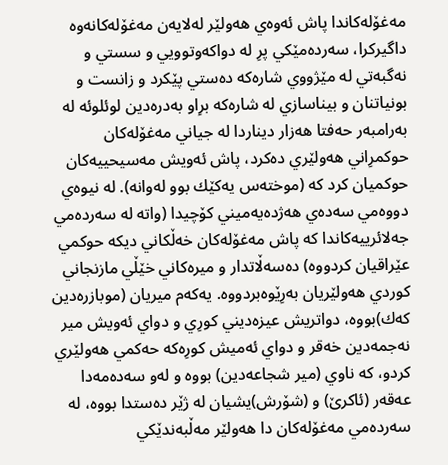مه‌غۆله‌كاندا پاش ئه‌وه‌ي هه‌ولێر له‌لايه‌ن مه‌غۆله‌كانه‌وه‌ داگيركرا، سه‌رده‌مێكي پرِ له‌ دواكه‌وتوويي و سستي و نه‌گبه‌تي له‌ مێژووي شاره‌كه‌ ده‌ستي پێكرد و زانست و بونياتنان و بيناسازي له‌ شاره‌كه‌ برِاو به‌دره‌دين لوئلوئه‌ له‌ به‌رامبه‌ر حه‌فتا هه‌زار ديناردا له‌ جياني مه‌غۆله‌كان حوكمرِاني هه‌ولێري ده‌كرد، پاش ئه‌ويش مه‌سيحييه‌كان حوكميان كرد كه‌ (موخته‌س يه‌كێك بوو له‌وانه‌). له‌ نيوه‌ي دووه‌مي سه‌ده‌ي هه‌ژده‌يه‌ميني كۆچيدا (واته‌ له‌ سه‌رده‌مي جه‌لائرييه‌كاندا كه‌ پاش مه‌غۆله‌كان خه‌ڵكاني ديكه‌ حوكمي عێراقيان كردووه‌) ده‌سه‌ڵاتدار و ميره‌كاني خێڵي مازنجاني كوردي هه‌ولێريان به‌رِێوه‌بردووه‌. يه‌كه‌م ميريان (موبازره‌دين كه‌ك)بووه‌، دواتريش عيزه‌ديني كورِي و دواي ئه‌ويش مير نه‌جمه‌دين خه‌قر و دواي ئه‌ميش كورِه‌كه‌ حه‌كمي هه‌ولێري كردو، كه‌ ناوي (مير شجاعه‌دين) بووه‌ و له‌و سه‌ده‌مه‌دا عه‌قه‌ر (ئاكرێ) و (شۆرش)يشيان له‌ ژێر ده‌ستدا بووه‌، له‌ سه‌رده‌مي مه‌غۆله‌كان دا هه‌ولێر مه‌ڵبه‌ندێكي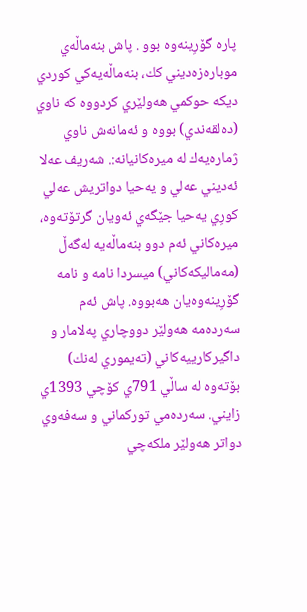پاره‌ گۆرِينه‌وه‌ بوو . پاش بنه‌ماڵه‌ي موباره‌زه‌ديني كك، بنه‌ماڵه‌يه‌كي كوردي ديكه‌ حوكمي هه‌ولێري كردووه‌ كه‌ ناوي (ده‌لقه‌ندي) بووه‌ و ئه‌مانه‌ش ناوي ژماره‌يه‌ك له‌ ميره‌كانيانه‌:. شه‌ريف عه‌لا ئه‌ديني عه‌لي و يه‌حيا دواتريش عه‌لي كورِي يه‌حيا جێگه‌ي ئه‌ويان گرتۆته‌وه‌، ميره‌كاني ئه‌م دوو بنه‌ماڵه‌يه‌ له‌گه‌ڵ (مه‌ماليكه‌كاني) ميسردا نامه‌ و نامه‌ گۆرِينه‌وه‌يان هه‌بووه‌. پاش ئه‌م سه‌رده‌مه‌ هه‌ولێر دووچاري په‌لامار و داگيركارييه‌كاني (ته‌يموري له‌نك) بۆته‌وه‌ له‌ ساڵي 791ي كۆچي 1393ي زايني. سه‌رده‌مي توركماني و سه‌فه‌وي دواتر هه‌ولێر ملكه‌چي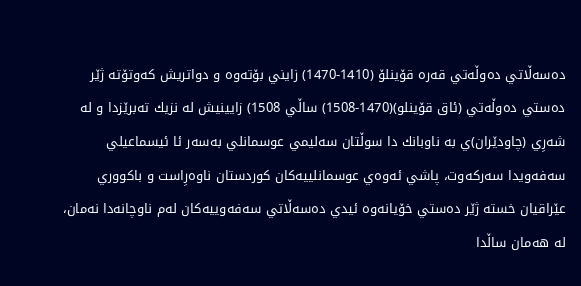ده‌سه‌ڵاتي ده‌وڵه‌تي قه‌ره‌ قۆينلۆ (1410-1470) زايني بۆته‌وه‌ و دواتريش كه‌وتۆته‌ ژێر ده‌ستي ده‌وڵه‌تي (ئاق قۆينلو)(1470-1508) ساڵي 1508) زايينيش له‌ نزيك ته‌برێزدا و له‌ شه‌رِي (چاودێران)ي به‌ ناوبانك دا سوڵتان سه‌ليمي عوسمانلي به‌سه‌ر ئا ئيسماعيلي سه‌فه‌ويدا سه‌ركه‌وت، پاشي ئه‌وه‌ي عوسمانلييه‌كان كوردستان ناوه‌رِاست و باكووري عێراقيان خسته‌ ژێر ده‌ستي خۆيانه‌وه‌ ئيدي ده‌سه‌ڵاتي سه‌فه‌وييه‌كان له‌م ناوچانه‌دا نه‌مان، له‌ هه‌مان ساڵدا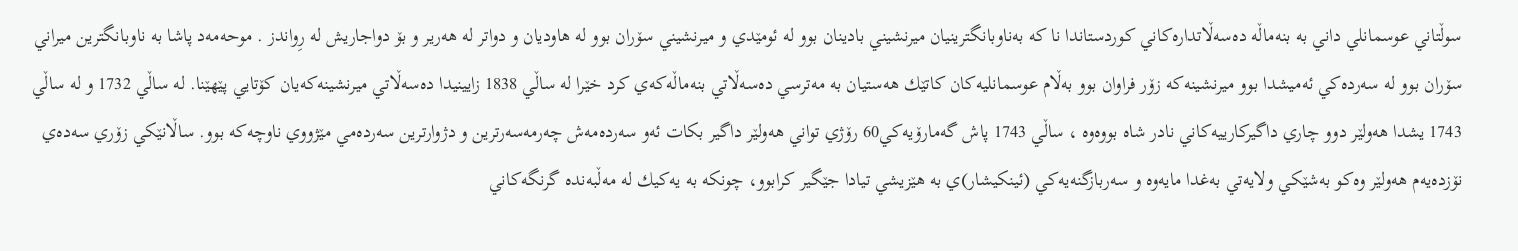سوڵتاني عوسمانلي داني به‌ بنه‌ماڵه‌ ده‌سه‌ڵاتداره‌كاني كوردستاندا نا كه‌ به‌ناوبانگترينيان ميرنشيني بادينان بوو له‌ ئومێدي و ميرنشيني سۆران بوو له‌ هاوديان و دواتر له‌ هه‌رير و بۆ دواجاريش له‌ رِواندز . موحه‌مه‌د پاشا به‌ ناوبانگترين ميراني سۆران بوو له‌ سه‌رده‌كي ئه‌ميشدا بوو ميرنشينه‌كه‌ زۆر فراوان بوو به‌ڵام عوسمانليه‌كان كاتێك هه‌ستيان به‌ مه‌ترسي ده‌سه‌ڵاتي بنه‌ماڵه‌كه‌ي كرد خێرا له‌ ساڵي 1838 زايينيدا ده‌سه‌ڵاتي ميرنشينه‌كه‌يان كۆتايي پێهێنا. له‌ ساڵي 1732 و له‌ ساڵي 1743 يشدا هه‌ولێر دوو چاري داگيركارييه‌كاني نادر شاه بووه‌وه‌ ، ساڵي 1743 پاش گه‌مارۆيه‌كي60 رۆژي تواني هه‌ولێر داگير بكات ئه‌و سه‌رده‌مه‌ش چه‌رمه‌سه‌رترين و دژوارترين سه‌رده‌مي مێژووي ناوچه‌كه‌ بوو. ساڵانێكي زۆري سه‌ده‌ي نۆزده‌يه‌م هه‌ولێر وه‌كو به‌شێكي ولايه‌تي به‌غدا مايه‌وه‌ و سه‌ربازگنه‌يه‌كي (ئينكيشار)ي به‌ هێزيشي تيادا جێگير كرابوو، چونكه‌ به‌ يه‌كيك له‌ مه‌ڵبه‌نده‌ گرنگه‌كاني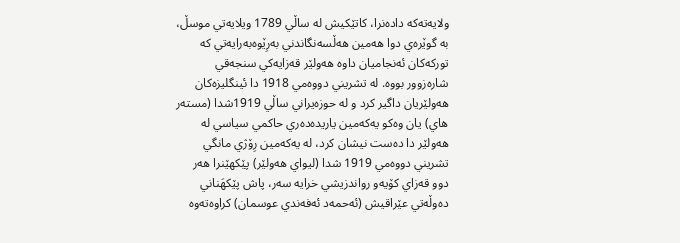ولايه‌ته‌كه‌ داده‌نرا، كاتێكيش له‌ ساڵي 1789 ويلايه‌تي موسڵ، به‌ گوێره‌ي دوا هه‌مين هه‌ڵسه‌نگاندني به‌رِێوه‌به‌رايه‌تي كه‌ توركه‌كان ئه‌نجاميان داوه‌ هه‌ولێر قه‌زايه‌كي سنجه‌قي شاره‌زوور بووه‌. له‌ تشريني دووه‌مي 1918 دا ئينگليزه‌كان هه‌ولێريان داگير كرد و له‌ حوزه‌يراني ساڵي 1919شدا (مسته‌ر هاي) يان وه‌كو يه‌كه‌مين ياريده‌ده‌ري حاكمي سياسي له‌ هه‌ولێر دا ده‌ست نيشان كرد، له‌ يه‌كه‌مين رِۆژي مانگي تشريني دووه‌مي 1919 شدا (ليواي هه‌ولێر) پێكهێنرا هه‌ر دوو قه‌زاي كۆيه‌و رواندزيشي خرايه‌ سه‌ر، پاش پێكهَناني ده‌وڵه‌تي عێراقيش (ئه‌حمه‌د ئه‌فه‌ندي عوسمان) كراوه‌ته‌وه‌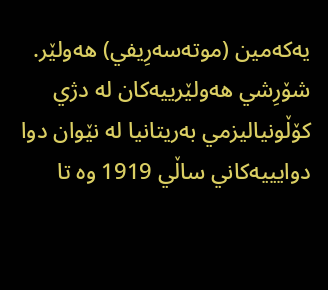يه‌كه‌مين (موته‌سه‌رِيفي) هه‌ولێر. شۆرِشي هه‌ولێرييه‌كان له‌ دژي كۆڵونياليزمي به‌ريتانيا له‌ نێوان دوا دوايييه‌كاني ساڵي 1919 وه‌ تا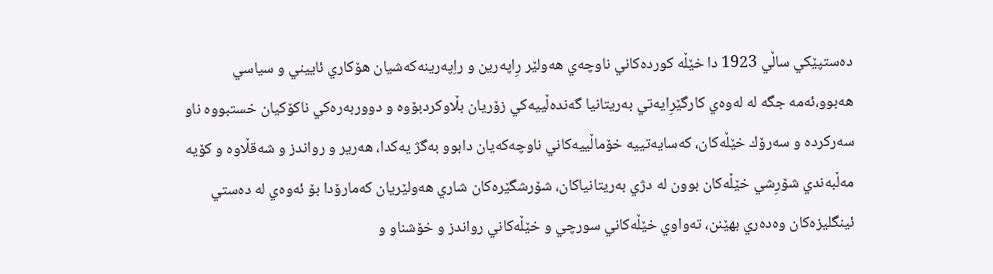ده‌ستپێكي ساڵي 1923 دا خێڵه‌ كورده‌كاني ناوچه‌ي هه‌ولێر رِاپه‌رين و راِپه‌رينه‌كه‌شيان هۆكاري ئاييني و سياسي هه‌بوو،ئه‌مه‌ جگه‌ له‌ له‌وه‌ي كارگێرِايه‌تي به‌ريتانيا گه‌نده‌ڵييه‌كي زۆريان بڵاوكردبۆوه‌ و دووربه‌ره‌كي ناكۆكيان خستبووه‌ ناو سه‌ركرده‌ و سه‌رۆك خێڵه‌كان، كه‌سايه‌تييه‌ خۆماڵييه‌كاني ناوچه‌كه‌يان دابوو به‌گژ يه‌كدا، هه‌رير و رواندز و شه‌قڵاوه‌ و كۆيه‌ مه‌ڵبه‌ندي شۆرِشي خێڵه‌كان بوون له‌ دژي به‌ريتانياكان، شۆرشگێره‌كان شاري هه‌ولێريان كه‌مارۆدا بۆ ئه‌وه‌ي له‌ ده‌ستي ئينگليزه‌كان وه‌ده‌ري بهێنن، ته‌واوي خێڵه‌كاني سورچي و خێڵه‌كاني رواندز و خۆشناو و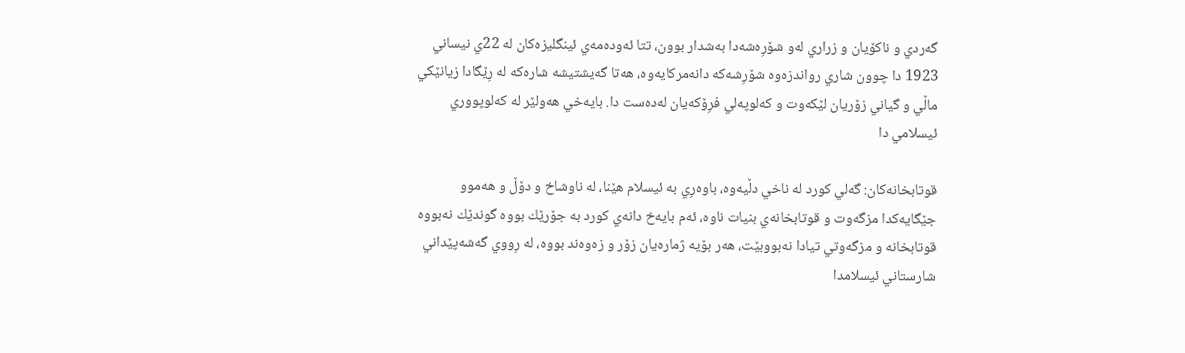گه‌ردي و ناكۆيان و زراري له‌و شۆرِه‌شه‌دا به‌شدار بوون، تتا ئه‌وده‌مه‌ي ئينگليزه‌كان له‌ 22ي نيساني 1923 دا چوون شاري رواندزه‌وه‌ شۆرِشه‌كه‌ دانه‌مركايه‌وه‌، هه‌تا گه‌يشتيشه‌ شاره‌كه‌ له‌ رِێگادا زيانێكي ماڵي و گياني زۆريان لێكه‌وت و كه‌لوپه‌لي فرِۆكه‌يان له‌ده‌ست دا. بايه‌خي هه‌ولێر له‌ كه‌لوپووري ئيسلامي دا

قوتابخانه‌كان: گه‌لي كورد له‌ ناخي دڵيه‌وه‌، باوه‌رِي به‌ ئيسلام هێنا، له‌ ناوشاخ و دۆڵ و هه‌موو جێگايه‌كدا مزگه‌وت و قوتابخانه‌ي بنيات ناوه‌، ئه‌م بايه‌خ دانه‌ي كورد به‌ جۆرێك بووه‌ گوندێك نه‌بووه‌ قوتابخانه‌ و مزگه‌وتي تيادا نه‌بووبێت، هه‌ر بۆيه‌ ژماره‌يان زۆر و زه‌وه‌ند بووه‌، له‌ رِووي گه‌شه‌پێداني شارستاني ئيسلامدا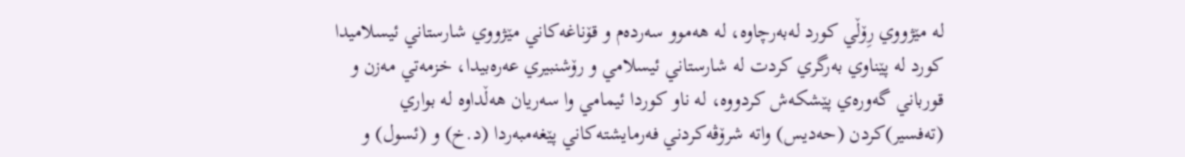له‌ مێژووي رِۆڵي كورد له‌به‌رچاوه‌، له‌ هه‌موو سه‌رده‌م و قۆناغه‌كاني مێژووي شارستاني ئيسلاميدا كورد له‌ پێناوي به‌رگري كردت له‌ شارستاني ئيسلامي و رۆشنبيري عه‌ره‌بيدا، خزمه‌تي مه‌زن و قورباني گه‌وره‌ي پێشكه‌ش كردووه‌، له‌ ناو كوردا ئيمامي وا سه‌ريان هه‌ڵداوه‌ له‌ بواري (ته‌فسير)كردن (حه‌ديس) واته‌ شرۆڤه‌كردني فه‌رمايشته‌كاني پێغه‌مبه‌ردا (د.خ) و (ئسول) و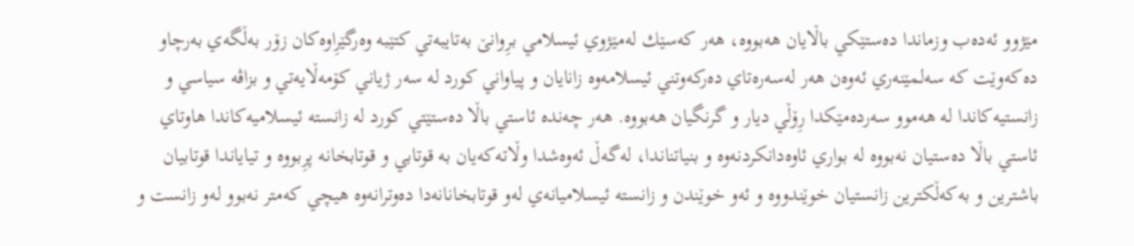مێژوو ئه‌ده‌ب وزماندا ده‌ستێكي باڵايان هه‌بووه‌، هه‌ر كه‌سێك له‌مێژوي ئيسلامي برِوانێ به‌تايبه‌تي كتێبه‌ وه‌رگێرِاوه‌كان زۆر به‌ڵگه‌ي به‌رچاو ده‌كه‌وێت كه‌ سه‌لمێنه‌ري ئه‌وه‌ن هه‌ر له‌سه‌ره‌تاي ده‌ركه‌وتني ئيسلامه‌وه‌ زانايان و پياواني كورد له‌ سه‌ر ژياني كۆمه‌ڵايه‌تي و بزاڤه‌ سياسي و زانستيه‌كاندا له‌ هه‌موو سه‌رده‌مێكدا رِۆڵي ديار و گرنگيان هه‌بووه‌. هه‌ر چه‌نده‌ ئاستي باڵا ده‌ستێتي كورد له‌ زانسته‌ ئيسلاميه‌كاندا هاوتاي ئاستي باڵا ده‌ستيان نه‌بووه‌ له‌ بواري ئاوه‌دانكردنه‌وه‌ و بنياتناندا، له‌گه‌ڵ ئه‌وه‌شدا وڵاته‌كه‌يان به‌ قوتابي و قوتابخانه‌ پرِبووه‌ و تياياندا قوتابيان باشترين و به‌كه‌ڵكترين زانستيان خوێندووه‌ و ئه‌و خوێندن و زانسته‌ ئيسلاميانه‌ي له‌و قوتابخانانه‌دا ده‌وترانه‌وه‌ هيچي كه‌متر نه‌بوو له‌و زانست و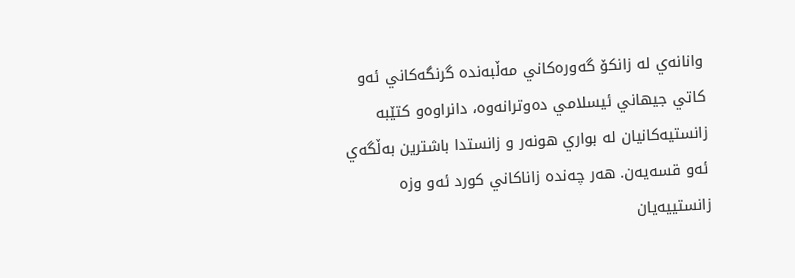وانانه‌ي له‌ زانكۆ گه‌وره‌كاني مه‌ڵبه‌نده‌ گرنگه‌كاني ئه‌و كاتي جيهاني ئيسلامي ده‌وترانه‌وه‌، دانراوه‌و كتێبه‌ زانستيه‌كانيان له‌ بواري هونه‌ر و زانستدا باشترين به‌ڵگه‌ي ئه‌و قسه‌يه‌ن. هه‌ر چه‌نده‌ زاناكاني كورد ئه‌و وزه‌ زانستييه‌يان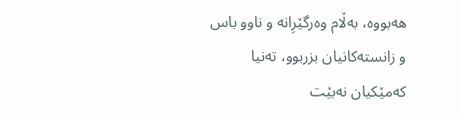هه‌بووه‌، به‌ڵام وه‌رگێرِانه‌ و ناوو باس و زانسته‌كانيان بزربوو، ته‌نيا كه‌مێكيان نه‌بێت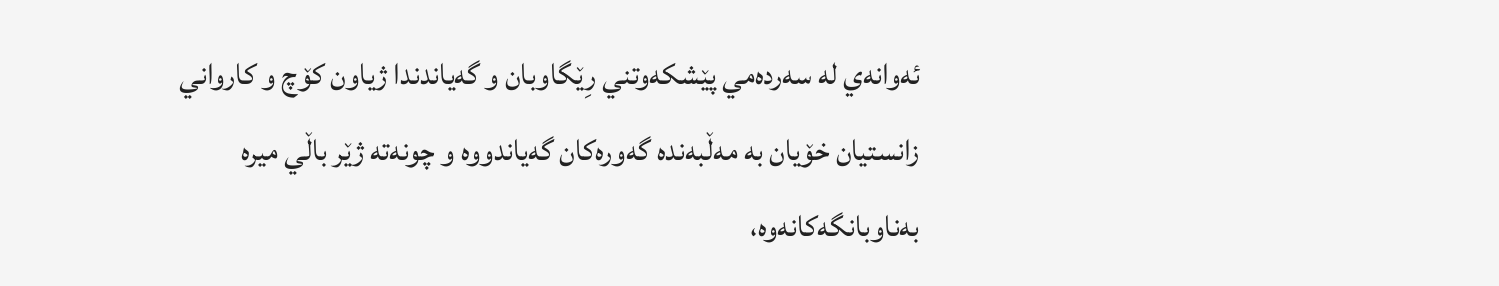ئه‌وانه‌ي له‌ سه‌رده‌مي پێشكه‌وتني رِێگاوبان و گه‌ياندندا ژياون كۆچ و كارواني زانستيان خۆيان به‌ مه‌ڵبه‌نده‌ گه‌وره‌كان گه‌ياندووه‌ و چونه‌ته‌ ژێر باڵي ميره‌ به‌ناوبانگه‌كانه‌وه‌،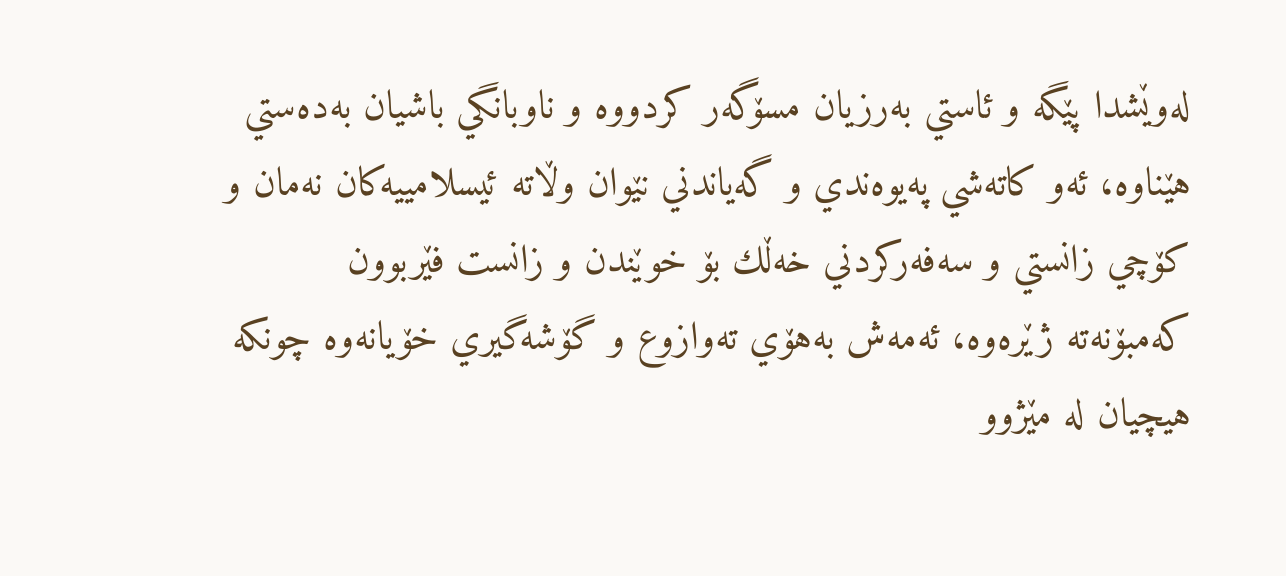له‌وێشدا پێگه‌ و ئاستي به‌رزيان مسۆگه‌ر كردووه‌ و ناوبانگي باشيان به‌ده‌ستي هێناوه‌، ئه‌و كاته‌شي په‌يوه‌ندي و گه‌ياندني نێوان وڵاته‌ ئيسلامييه‌كان نه‌مان و كۆچي زانستي و سه‌فه‌ركردني خه‌ڵك بۆ خوێندن و زانست فێربوون كه‌مبۆنه‌ته‌ ژێره‌وه‌، ئه‌مه‌ش به‌هۆي ته‌وازوع و گۆشه‌گيري خۆيانه‌وه‌ چونكه‌ هيچيان له‌ مێژوو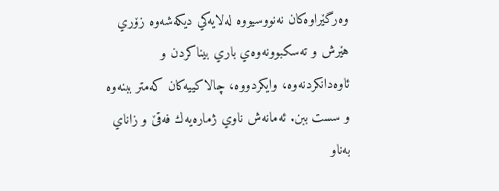وه‌رگێراوه‌كان نه‌نووسيووه‌ له‌لايه‌كي ديكه‌شه‌وه‌ زۆري هێرش و ته‌سكبوونه‌وه‌ي باري بيناكردن و ئاوه‌دانكردنه‌وه‌، وايكردووه‌، چالاكييه‌كان كه‌متر ببنه‌وه‌ و سست ببن. ئه‌مانه‌ش ناوي ژماره‌يه‌ك فه‌قێ و زاناي به‌ناو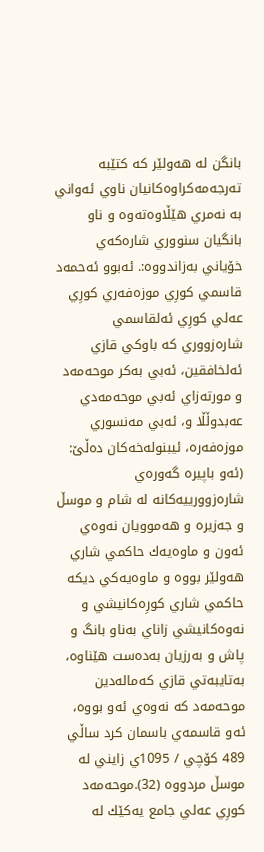بانگن له‌ هه‌ولێر كه‌ كتێبه‌ ته‌رجه‌مه‌كراوه‌كانيان ناوي ئه‌واني به‌ نه‌مري هێڵاوه‌ته‌وه‌ و ناو بانگيان سنووري شاره‌كه‌ي خۆياني به‌زاندووه‌:. ئه‌بوو ئه‌حمه‌د قاسمي كورِي موزه‌فه‌ري كورِي عه‌لي كورِي ئه‌لقاسمي شاره‌زووري كه‌ باوكي قازي ئه‌لخافقين، ئه‌بي به‌كر موحه‌مه‌د و مورته‌زاي ئه‌بي موحه‌مه‌دي عه‌بدوڵڵا و، ئه‌بي مه‌نسوري موزه‌فه‌ره‌، ئيبنوله‌خه‌كان ده‌ڵێ: (ئه‌و باپيره‌ گه‌وره‌ي شاره‌زوورييه‌كانه‌ له‌ شام و موسڵ و جه‌زيره‌ و هه‌موويان نه‌وه‌ي ئه‌ون و ماوه‌يه‌ك حاكمي شاري هه‌ولێر بووه‌ و ماوه‌يه‌كي ديكه‌ حاكمي شاري كورِه‌كانيشي و نه‌وه‌كانيشي زاناي به‌ناو بانگ و پاش و به‌رزيان به‌ده‌ست هێناوه‌، به‌تايبه‌تي قازي كه‌ماله‌دين موحه‌مه‌د كه‌ نه‌وه‌ي ئه‌و بووه‌، ئه‌و قاسمه‌ي باسمان كرد ساڵي 489 كۆچي / 1095ي زايني له‌ موسڵ مردووه‌ (32).موحه‌مه‌د كورِي عه‌لي جامع يه‌كێك له‌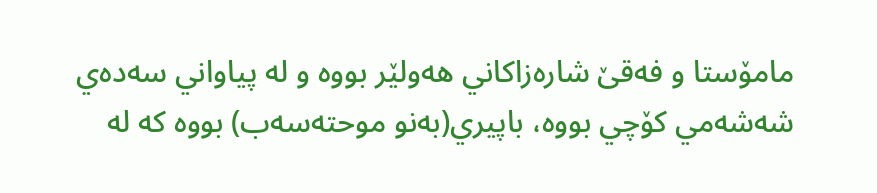مامۆستا و فه‌قێ شاره‌زاكاني هه‌ولێر بووه‌ و له‌ پياواني سه‌ده‌ي شه‌شه‌مي كۆچي بووه‌، باپيري(به‌نو موحته‌سه‌ب) بووه‌ كه‌ له‌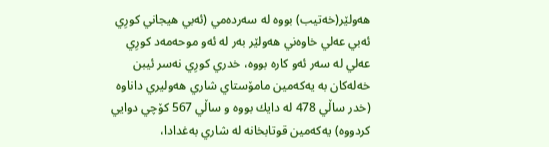هه‌ولێر(خه‌تيب) بووه‌ له‌ سه‌رده‌مي (ئه‌بي هيجاني كورِي ئه‌بي عه‌لي خاوه‌ني هه‌ولێر به‌ر له‌ ئه‌و موحه‌مه‌د كورِي عه‌لي له‌ سه‌ر ئه‌و كاره‌ بووه‌، خدري كورِي نه‌سر ئيبن خه‌له‌كان به‌ يه‌كه‌مين مامۆستاي شاري هه‌وليري داناوه‌ (خدر ساڵي 478 له‌ دايك بووه‌ و ساڵي 567 كۆچي دوايي كردووه‌) يه‌كه‌مين قوتابخانه‌ له‌ شاري به‌غدادا،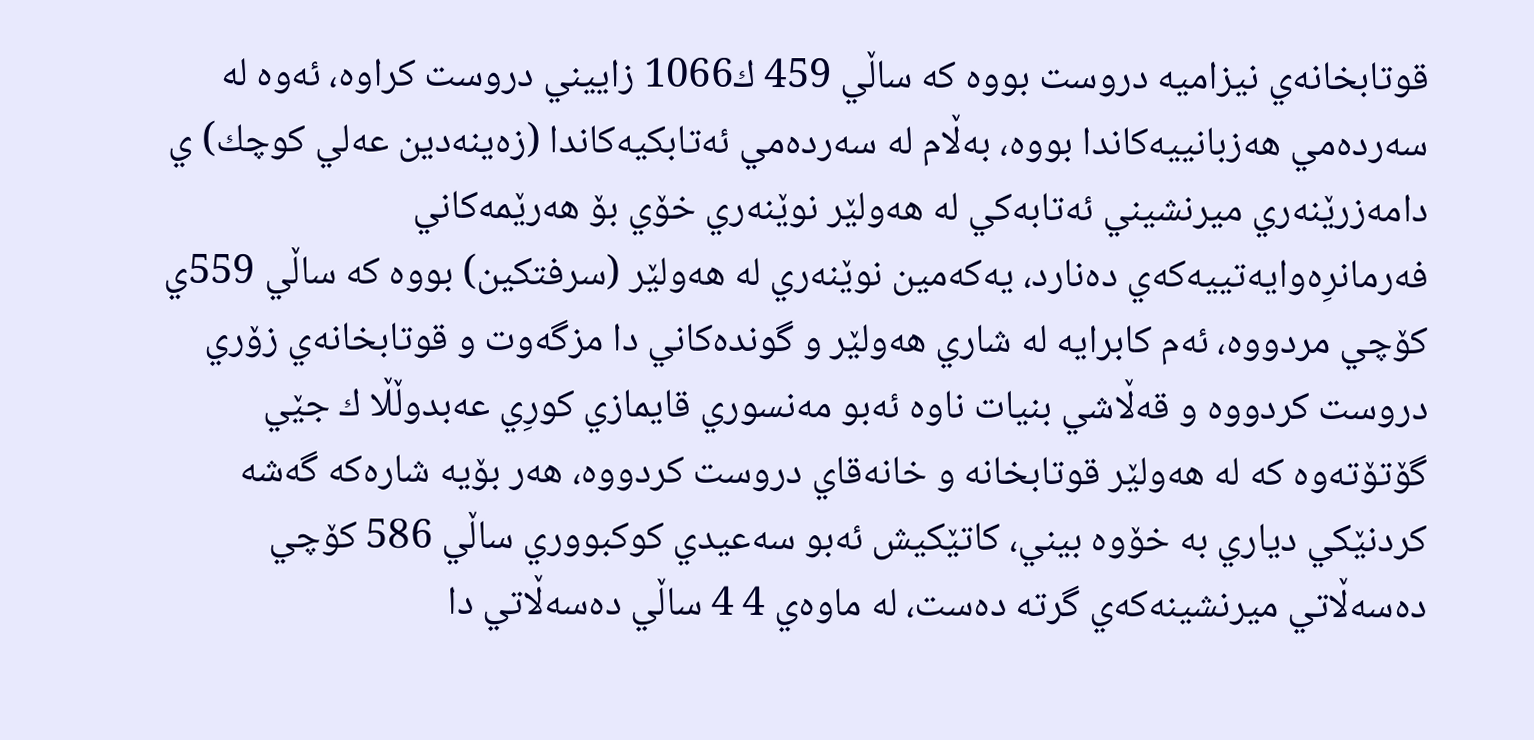قوتابخانه‌ي نيزاميه‌ دروست بووه‌ كه‌ ساڵي 459 ك1066 زاييني دروست كراوه‌، ئه‌وه‌ له‌ سه‌رده‌مي هه‌زبانييه‌كاندا بووه‌، به‌ڵام له‌ سه‌رده‌مي ئه‌تابكيه‌كاندا (زه‌ينه‌دين عه‌لي كوچك) ي دامه‌زرێنه‌ري ميرنشيني ئه‌تابه‌كي له‌ هه‌ولێر نوێنه‌ري خۆي بۆ هه‌رێمه‌كاني فه‌رمانرِه‌وايه‌تييه‌كه‌ي ده‌نارد، يه‌كه‌مين نوێنه‌ري له‌ هه‌ولێر (سرفتكين) بووه‌ كه‌ ساڵي 559ي كۆچي مردووه‌، ئه‌م كابرايه‌ له‌ شاري هه‌ولێر و گونده‌كاني دا مزگه‌وت و قوتابخانه‌ي زۆري دروست كردووه‌ و قه‌ڵاشي بنيات ناوه ئه‌بو مه‌نسوري قايمازي كورِي عه‌بدوڵڵا ك جێي گۆتۆته‌وه‌ كه‌ له‌ هه‌ولێر قوتابخانه‌ و خانه‌قاي دروست كردووه‌، هه‌ر بۆيه‌ شاره‌كه‌ گه‌شه‌ كردنێكي دياري به‌ خۆوه‌ بيني، كاتێكيش ئه‌بو سه‌عيدي كوكبووري ساڵي 586 كۆچي ده‌سه‌ڵاتي ميرنشينه‌كه‌ي گرته‌ ده‌ست، له‌ ماوه‌ي 4 4 ساڵي ده‌سه‌ڵاتي دا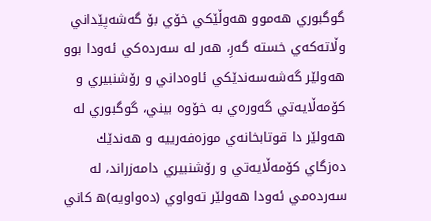گوگبوري هه‌موو هه‌وڵێكي خۆي بۆ گه‌شه‌پێداني وڵاته‌كه‌ي خسته‌ گه‌رِ، هه‌ر له‌ سه‌رده‌كي ئه‌ودا بوو هه‌ولێر گه‌شه‌سه‌ندێكي ئاوه‌داني و رۆشنبيري و كۆمه‌ڵايه‌تي گه‌وره‌ي به‌ خۆوه‌ بيني، گوگبوري له‌ هه‌ولێر دا قوتابخانه‌ي موزه‌فه‌رييه‌ و هه‌ندێك ده‌زگاي كۆمه‌ڵايه‌تي و رۆشنبيري دامه‌زراند، له‌ سه‌رده‌مي ئه‌ودا هه‌ولێر ته‌واوي (ده‌واويه‌)ه‌ كاني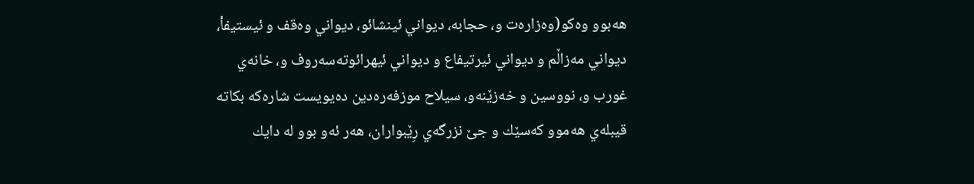هه‌بوو وه‌كو(وه‌زاره‌ت و، حجابه‌، ديواني ئينشائو، ديواني وه‌قف و ئيستيفاْ، ديواني مه‌زاڵم و ديواني ئيرتيفاع و ديواني ئيهرائوته‌سه‌روف و، خانه‌ي غورب و، نووسين و خه‌زێنه‌و، سيلاح موزفه‌ره‌دين ده‌يويست شاره‌كه‌ بكاته‌ قيبله‌ي هه‌موو كه‌سێك و جێ نزرگه‌ي رِێبواران، هه‌ر ئه‌و بوو له‌ دايك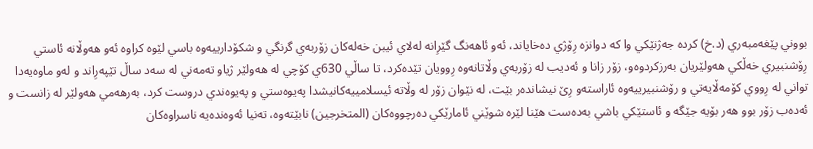بووني پێغه‌مبه‌ري (د.خ) كرده‌ جه‌ژنێكي وا كه‌ دوانزه‌ رِۆژي ده‌خاياند، ئه‌و ئاهه‌نگ گێرِانه‌ له‌لاي ئيبن خه‌له‌كان زۆربه‌ي گرنگي و شكۆدارييه‌وه‌ باسي لێوه‌ كراوه‌ ئه‌و هه‌وڵانه‌ ئاستي رِۆشنبيري خه‌ڵكي هه‌ولێريان به‌رزكردوه‌و، زۆر زانا و ئه‌ديب له‌ زۆربه‌ي وڵاتانه‌وه‌ رِوويان تێده‌كرد، تا ساڵي 630ي كۆچي له‌ هه‌ولێر ژياو ته‌مه‌ني له‌ سه‌د ساڵ تێپه‌رِاند و له‌و ماوه‌يه‌دا تواني له‌ رِووي كۆمه‌ڵايه‌تي و رۆشنبيرييه‌وه‌ ئاراسته‌و رِێ نيشانده‌ر بێت، له‌ نێوان زۆر له‌ وڵاته‌ ئيسلامييه‌كانيشدا په‌يوه‌ستي و په‌يوه‌ندي دروست كرد، به‌رهه‌مي هه‌ولێر له‌ زانست و ئه‌ده‌ب زۆر بوو هه‌ر بۆيه‌ جێگه‌ و ئاستێكي باشي به‌ده‌ست هێنا لێره‌ شوێني ئامارێكي ده‌رچووه‌كان (المتخرجين) نابێته‌وه‌، ته‌نيا ئه‌وه‌نده‌يه‌ ناسراوه‌كان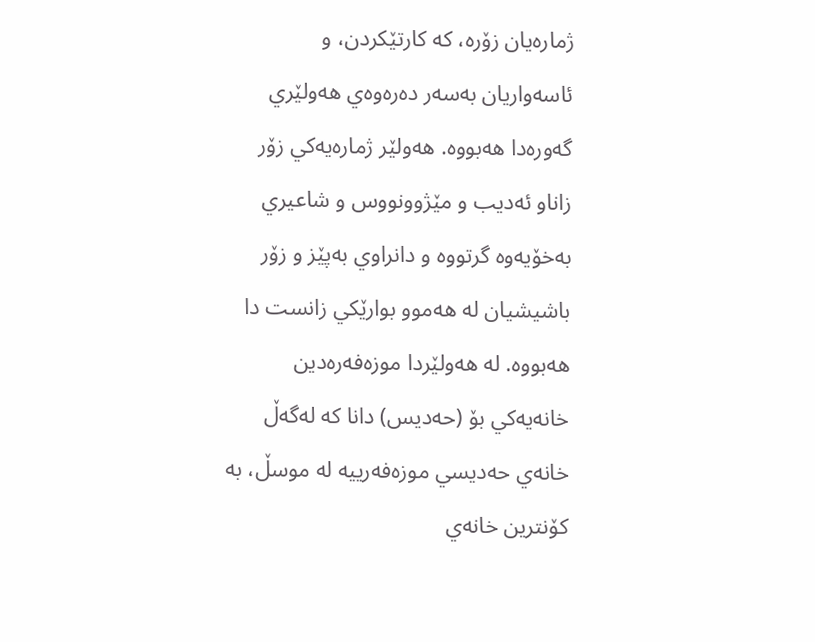ژماره‌يان زۆره‌، كه‌ كارتێكردن، و ئاسه‌واريان به‌سه‌ر ده‌ره‌وه‌ي هه‌ولێري گه‌وره‌دا هه‌بووه‌. هه‌ولێر ژماره‌يه‌كي زۆر زاناو ئه‌ديب و مێژوونووس و شاعيري به‌خۆيه‌وه‌ گرتووه‌ و دانراوي به‌پێز و زۆر باشيشيان له‌ هه‌موو بوارێكي زانست دا هه‌بووه‌. له‌ هه‌ولێردا موزه‌فه‌ره‌دين خانه‌يه‌كي بۆ (حه‌ديس) دانا كه‌ له‌گه‌ڵ خانه‌ي حه‌ديسي موزه‌فه‌رييه‌ له‌ موسڵ، به‌ كۆنترين خانه‌ي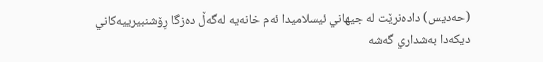(حه‌ديس) داده‌نرێت له‌ جيهاني ئيسلاميدا ئه‌م خانه‌يه‌ له‌گه‌ڵ ده‌زگا رِۆشنبيرييه‌كاني ديكه‌دا به‌شداري گه‌شه‌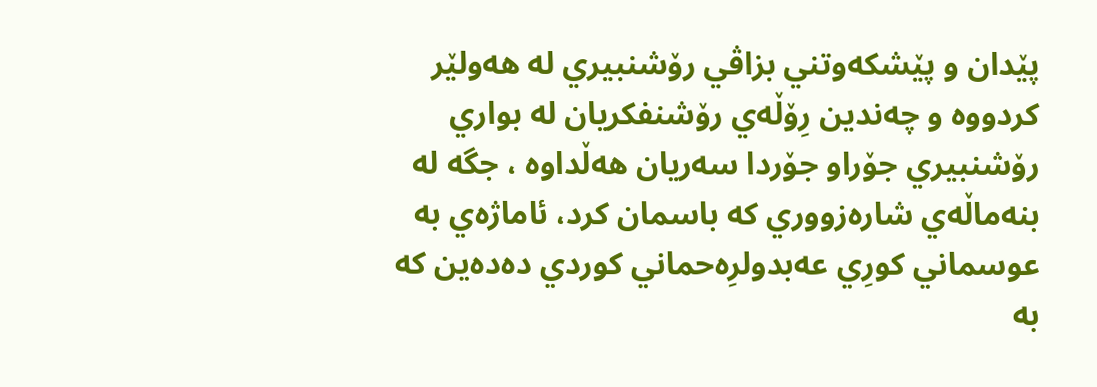پێدان و پێشكه‌وتني بزاڤي رۆشنبيري له‌ هه‌ولێر كردووه‌ و چه‌ندين رِۆڵه‌ي رۆشنفكريان له‌ بواري رۆشنبيري جۆراو جۆردا سه‌ريان هه‌ڵداوه‌ ، جگه‌ له‌ بنه‌ماڵه‌ي شاره‌زووري كه‌ باسمان كرد، ئاماژه‌ي به‌ عوسماني كورِي عه‌بدولرِه‌حماني كوردي ده‌ده‌ين كه‌ به‌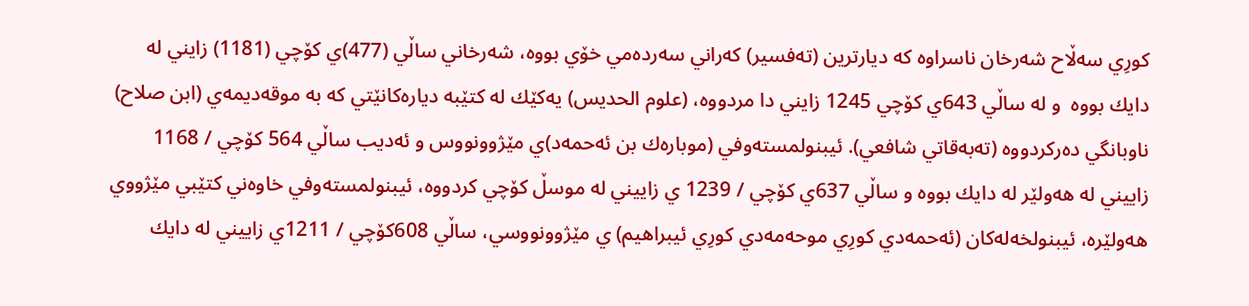كورِي سه‌ڵاح شه‌رخان ناسراوه‌ كه‌ ديارترين (ته‌فسير) كه‌راني سه‌رده‌مي خۆي بووه‌، شه‌رخاني ساڵي (477)ي كۆچي (1181) زايني له‌ دايك بووه ‌ و له‌ ساڵي 643ي كۆچي 1245 زايني دا مردووه‌، (علوم الحديس) يه‌كێك له‌ كتێبه‌ دياره‌كانێتي كه‌ به‌ موقه‌ديمه‌ي (ابن صلاح) ناوبانگي ده‌ركردووه‌ (ته‌به‌قاتي شافعي). ئيبنولمسته‌وفي (موباره‌ك بن ئه‌حمه‌د)ي مێژوونووس و ئه‌ديب ساڵي 564 كۆچي / 1168 زاييني له‌ هه‌ولێر له‌ دايك بووه‌ و ساڵي 637ي كۆچي / 1239 ي زاييني له‌ موسڵ كۆچي كردووه‌، ئيبنولمسته‌وفي خاوه‌ني كتێبي مێژووي هه‌ولێره‌، ئيبنولخه‌له‌كان (ئه‌حمه‌دي كورِي موحه‌مه‌دي كورِي ئيبراهيم) ي مێژوونووسي، ساڵي 608كۆچي / 1211ي زاييني له‌ دايك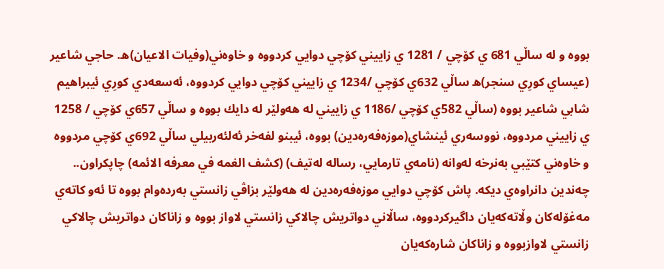بووه‌ و له‌ ساڵي 681 ي كۆچي / 1281 ي زاييني كۆچي دوايي كردووه‌ و خاوه‌ني(وفيات الاعيان)ه‌. حاجي شاعير (عيساي كورِي سنجر)ه‌ ساڵي 632ي كۆچي /1234 ي زاييني كۆچي دوايي كردووه‌، ئه‌سعه‌دي كورِي ئيبراهيم شابي شاعير بووه‌ (ساڵي 582ي كۆچي /1186 ي زاييني له‌ هه‌ولێر له‌ دايك بووه‌ و ساڵي 657ي كۆچي / 1258 ي زاييني مردووه‌، نووسه‌ري ئينشاي(موزه‌فه‌ره‌دين) بووه‌، ئيبنو لفه‌خر ئه‌لئه‌ربيلي ساڵي 692ي كۆچي مردووه‌ و خاوه‌ني كتێبي به‌نرخه‌ له‌وانه ‌(نامه‌ي تارمايي، رساله‌ له‌تيف) (كشف الغمه‌ في معرفه‌ الائمه‌) چاپكراون.. چه‌ندين دانراوه‌ي ديكه‌. پاش كۆچي دوايي موزه‌فه‌ره‌دين له‌ هه‌ولێر بزاڤي زانستي به‌رده‌وام بووه‌ تا ئه‌و كاته‌ي مه‌غۆله‌كان وڵاته‌كه‌يان داگيركردووه‌، ساڵاني دواتريش چالاكي زانستي لاواز بووه‌ و زاناكان دواتريش چالاكي زانستي لاوازبووه‌ و زاناكان شاره‌كه‌يان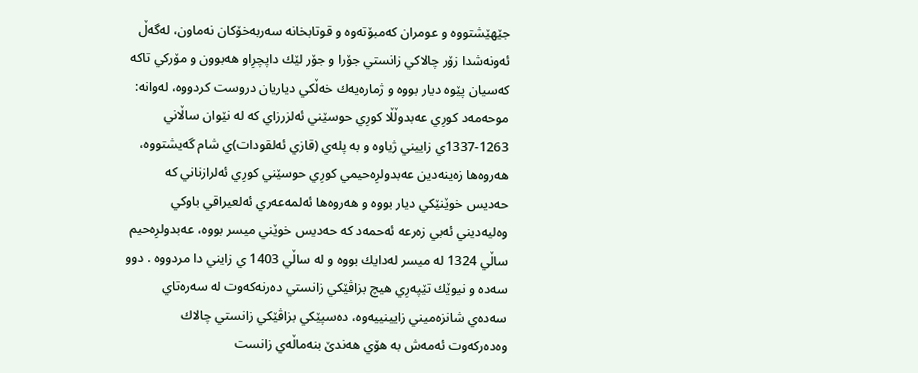جێهێشتووه‌ و عومران كه‌مبۆته‌وه‌ و قوتابخانه‌ سه‌ربه‌خۆكان نه‌ماون، له‌گه‌ڵ ئه‌ونه‌شدا زۆر چالاكي زانستي جۆرا و جۆر لێك داپچرِاو هه‌بوون و مۆركي تاكه‌ كه‌سيان پێوه‌ ديار بووه‌ و ژماره‌يه‌ك خه‌ڵكي دياريان دروست كردووه‌، له‌وانه‌: موحه‌مه‌د كورِي عه‌بدوڵڵا كورِي حوسێني ئه‌لزرزاي كه‌ له‌ نێوان ساڵاني 1263-1337ي زاييني ژياوه‌ و به‌ پله‌ي (قازي ئه‌لقودات)ي شام گه‌يشتووه‌، هه‌روه‌ها زه‌ينه‌دين عه‌بدولرِه‌حيمي كورِي حوسێني كورِي ئه‌لرازناني كه‌ حه‌ديس خوێنێكي ديار بووه‌ و هه‌روه‌ها ئه‌لمه‌عه‌ري ئه‌لعيراقي باوكي وه‌ليه‌ديني ئه‌بي زه‌رعه‌ ئه‌حمه‌د كه‌ حه‌ديس خوێني ميسر بووه‌، عه‌بدولرِه‌حيم ساڵي 1324 له‌ ميسر له‌دايك بووه‌ و له‌ ساڵي 1403 ي زايني دا مردووه‌ . دوو سه‌ده‌ و نيوێك تێپه‌رِي هيچ بزاڤێكي زانستي ده‌رنه‌كه‌وت له‌ سه‌ره‌تاي سه‌ده‌ي شانزه‌ميني زايينييه‌وه‌، ده‌سپێكي بزاڤێكي زانستي چالاك وه‌ده‌ركه‌وت ئه‌مه‌ش به‌ هۆي هه‌ندێ بنه‌ماڵه‌ي زانست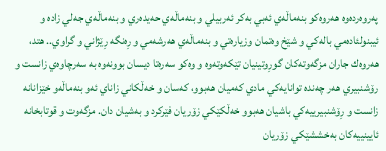په‌روه‌رده‌وه‌ هه‌روه‌كو بنه‌ماڵه‌ي ئه‌بي به‌كر ئه‌ربيلي و بنه‌ماڵه‌ي حه‌يده‌ري و بنه‌ماڵه‌ي جه‌لي زاده‌ و ئيبنولئاده‌مي باله‌كي و شێخ وه‌تمان وزياره‌تي و بنه‌ماڵه‌ي هه‌رشه‌مي و رِه‌نگه‌ رِێژاني و گراوي.. هتد، هه‌روه‌ك جاران مزگه‌وته‌كان گورِوتينيان تێكه‌وته‌وه‌ و وه‌كو سه‌ره‌تا ديسان بوونه‌وه‌ به‌ سه‌رچاوه‌ي زانست و رۆشنبيري هه‌ر چه‌نده‌ توانايه‌كي مادي كه‌ميان هه‌بوو، كه‌سان و خه‌ڵكاني زاناي ئه‌و بنه‌ماڵه‌و خێزانانه‌ زانست و رِۆشنبيرييه‌كي باشيان هه‌بوو خه‌ڵكێكي زۆريان فێركرد و به‌شيان دان. مزگه‌وت‌ و قوتابخانه‌ ئايينييه‌كان به‌خششێكي زۆريان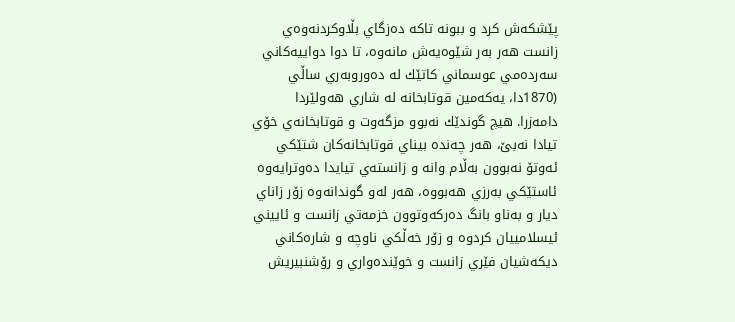پێشكه‌ش كرد و ببونه‌ تاكه‌ ده‌زگاي بڵاوكردنه‌وه‌ي زانست هه‌ر به‌ر شێوه‌يه‌ش مانه‌وه،‌ تا دوا دواييه‌كاني سه‌رده‌مي عوسماني كاتێك له‌ ده‌وروبه‌ري ساڵي (1870دا، يه‌كه‌مين قوتابخانه‌ له‌ شاري هه‌ولێردا دامه‌زرا. هيچ گوندێك نه‌بوو مزگه‌وت و قوتابخانه‌ي خۆي تيادا نه‌بێ، هه‌ر چه‌نده‌ بيناي قوتابخانه‌كان شتێكي ئه‌وتۆ نه‌بوون به‌ڵام وانه‌ و زانسته‌ي تيايدا ده‌وترايه‌وه‌ ئاستێكي به‌رزي هه‌بووه‌، هه‌ر له‌و گوندانه‌وه‌ زۆر زاناي ديار و به‌ناو بانگ ده‌ركه‌وتوون خزمه‌تي زانست و ئاييني ئيسلامييان كردوه‌ و زۆر خه‌ڵكي ناوچه‌ و شاره‌كاني ديكه‌شيان فێري زانست و خوێنده‌واري و رۆشنبيريش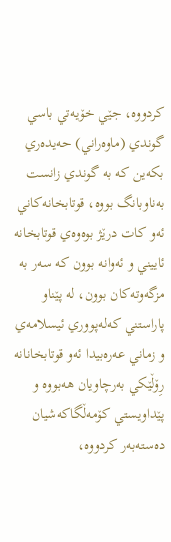كردووه‌، جێي خۆيه‌تي باسي گوندي (ماوه‌راني) حه‌يده‌ري بكه‌ين كه‌ به‌ گوندي زانست به‌ناوبانگ بووه‌، قوتابخانه‌كاني ئه‌و كات درێژ بوه‌وه‌ي قوتابخانه‌ ئاييني و ئه‌وانه‌ بوون كه‌ سه‌ر به‌ مزگه‌وته‌كان بوون، له‌ پێناو پاراستني كه‌له‌پووري ئيسلامه‌ي و زماني عه‌ره‌بيدا ئه‌و قوتابخانانه‌ رِۆڵێكي به‌رچاويان هه‌بووه‌ و پێداويستي كۆمه‌ڵگاكه‌شيان ده‌سته‌به‌ر كردووه‌،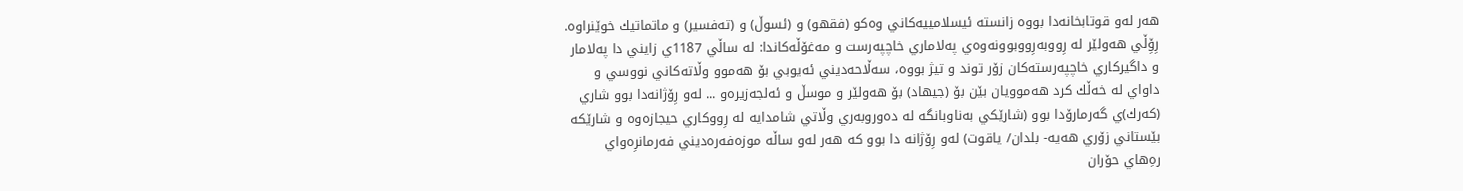هه‌ر له‌و قوتابخانه‌دا بووه‌ زانسته‌ ئيسلامييه‌كاني وه‌كو (فقهو) و (ئسوڵ) و (ته‌فسير) و ماتماتيك خوێنراوه‌. رِۆِڵي هه‌ولێر له‌ رِووبه‌رِووبوونه‌وه‌ي په‌لاماري خاچپه‌رست و مه‌غۆڵه‌كاندا: له‌ ساڵي 1187ي زايني دا په‌لامار و داگيركاري خاچپه‌رسته‌كان زۆر توند و تيژ بووه‌، سه‌ڵاحه‌ديني ئه‌يوبي بۆ هه‌موو وڵاته‌كاني نووسي و داواي له‌ خه‌ڵك كرد هه‌موويان بێن بۆ (جيهاد) بۆ هه‌ولێر و موسڵ و ئه‌لجه‌زيره‌و ... له‌و رِۆژانه‌دا بوو شاري (كه‌رك)ي گه‌رمارۆدا بوو (شارێكي به‌ناوبانگه‌ له‌ ده‌وروبه‌ري وڵاتي شامدايه‌ له‌ رِووكاري حيجازه‌وه‌ و شارێكه‌ بێستاني زۆري هه‌يه‌- بلدان/ ياقوت) له‌و رِۆژانه‌ دا بوو كه‌ هه‌ر له‌و ساڵه‌ موزه‌فه‌ره‌ديني فه‌رمانرِه‌واي ره‌ِهاي حۆران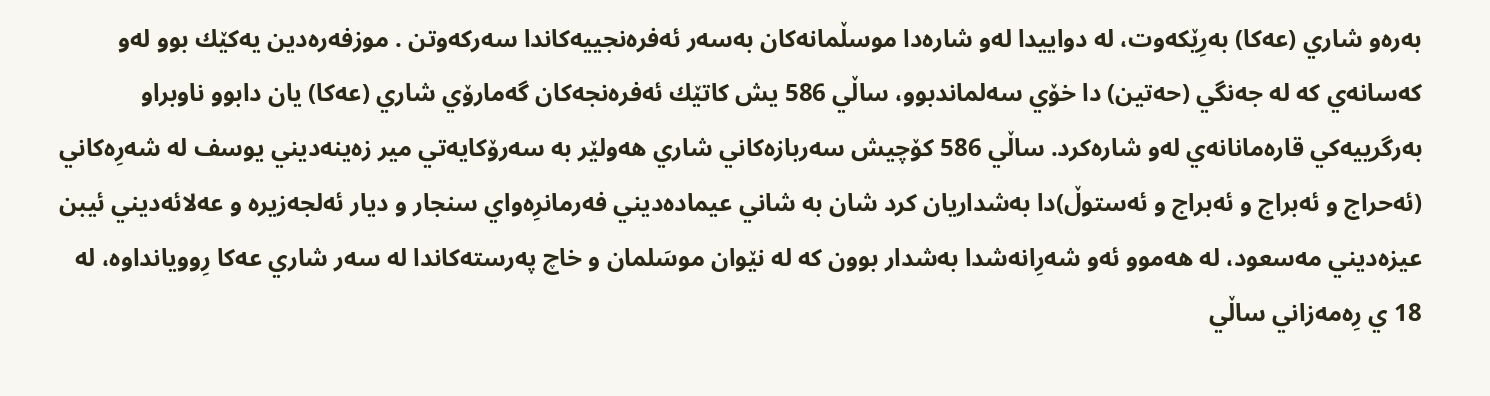به‌ره‌و شاري (عه‌كا) به‌رِێكه‌وت، له‌ دواييدا له‌و شاره‌دا موسڵمانه‌كان به‌سه‌ر ئه‌فره‌نجييه‌كاندا سه‌ركه‌وتن . موزفه‌ره‌دين يه‌كێك بوو له‌و كه‌سانه‌ي كه‌ له‌ جه‌نگي (حه‌تين) دا خۆي سه‌لماندبوو، ساڵي 586 يش كاتێك ئه‌فره‌نجه‌كان گه‌مارۆي شاري (عه‌كا) يان دابوو ناوبراو به‌رگرييه‌كي قاره‌مانانه‌ي له‌و شاره‌كرد. ساڵي 586 كۆچيش سه‌ربازه‌كاني شاري هه‌ولێر به‌ سه‌رۆكايه‌تي مير زه‌ينه‌ديني يوسف له‌ شه‌رِه‌كاني (ئه‌حراج و ئه‌براج و ئه‌براج و ئه‌ستوڵ)دا به‌شداريان كرد شان به‌ شاني عيماده‌ديني فه‌رمانرِه‌واي سنجار و ديار ئه‌لجه‌زيره‌ و عه‌لائه‌ديني ئيبن عيزه‌ديني مه‌سعود، له‌ هه‌موو ئه‌و شه‌رِانه‌شدا به‌شدار بوون كه‌ له‌ نێوان موسَلمان و خاچ په‌رسته‌كاندا له‌ سه‌ر شاري عه‌كا رِوويانداوه‌، له‌ 18 ي رِه‌مه‌زاني ساڵي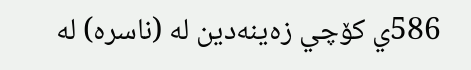586ي كۆچي زه‌ينه‌دين له‌ (ناسره‌) له‌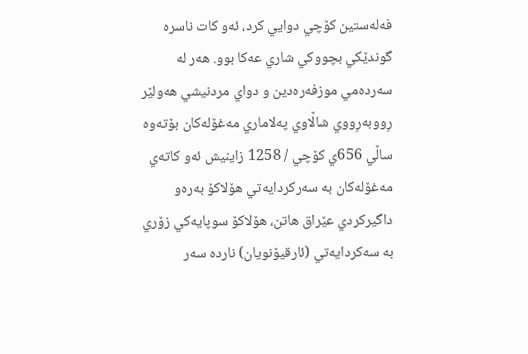فه‌له‌ستين كۆچي دوايي كرد، ئه‌و كات ناسره‌ گوندێكي بچووكي شاري عه‌كا بوو. هه‌ر له‌ سه‌رده‌مي موزفه‌ره‌دين و دواي مردنيشي هه‌ولێر رِووبه‌رِووي شاڵاوي په‌لاماري مه‌غۆله‌كان بۆته‌وه‌ ساڵي 656ي كۆچي / 1258 زاينيش ئه‌و كاته‌ي مه‌غۆله‌كان به‌ سه‌ركردايه‌تي هۆلاكۆ به‌ره‌و داگيركردي عێراق هاتن، هۆلاكۆ سوپايه‌كي زۆري به‌ سه‌كردايه‌تي (ئارقيۆنويان) نارده‌ سه‌ر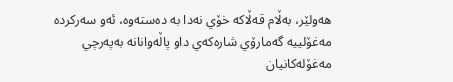هه‌ولێر، به‌ڵام قه‌ڵاكه‌ خۆي نه‌دا به‌ ده‌سته‌وه‌، ئه‌و سه‌ركرده‌ مه‌غۆلييه‌ گه‌مارۆي شاره‌كه‌ي داو پاڵه‌وانانه‌ به‌په‌رچي مه‌غۆله‌كانيان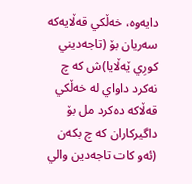دايه‌وه‌، خه‌ڵكي قه‌ڵايه‌كه‌ سه‌ريان بۆ (تاجه‌ديني كورِي ێه‌ڵايا)ش كه‌ چ نه‌كرد داواي له‌ خه‌ڵكي قه‌ڵاكه‌ ده‌كرد مل بۆ داگيركاران كه‌ چ بكه‌ن (ئه‌و كات تاجه‌دين والي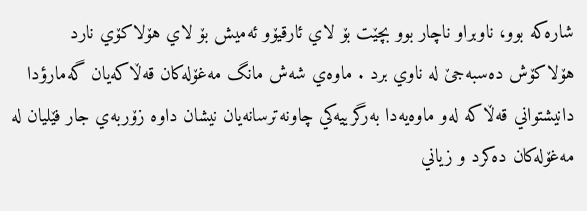شاره‌كه‌ بوو، ناوبراو ناچار بوو بچێت بۆ لاي ئارقيۆو ئه‌ميش بۆ لاي هۆلاكۆي نارد هۆلاكۆش ده‌سبه‌جێ له‌ ناوي برد . ماوه‌ي شه‌ش مانگ مه‌غۆله‌كان قه‌ڵاكه‌يان گه‌مارؤدا دانيشتواني قه‌ڵاكه‌ له‌و ماوه‌يه‌دا به‌رگرييه‌كي چاونه‌ترسانه‌يان نيشان داوه‌ زۆربه‌ي جار فێليان له‌ مه‌غۆله‌كان ده‌كرد و زياني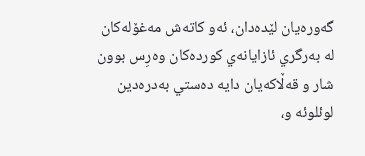گه‌وره‌يان لێده‌دان، ئه‌و كاته‌ش مه‌غۆله‌كان له‌ به‌رگري ئازايانه‌ي كورده‌كان وه‌رِس بوون شار و قه‌ڵاكه‌يان دايه‌ ده‌ستي به‌دره‌دين لوئلوئه‌ و،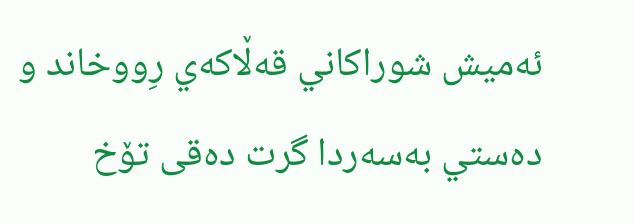ئه‌ميش شوراكاني قه‌ڵاكه‌ي رِووخاند و ده‌ستي به‌سه‌ردا گرت دەقی تۆخ